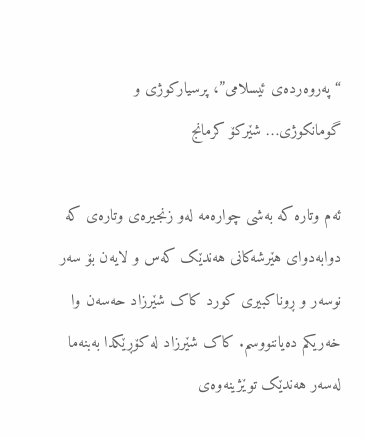“پەروەردەی ئیسلامی”، پرسیارکوژی ‌و گومانکوژی… شێرکۆ کرمانج

ئەم وتارە کە بەشی چوارەمە لەو زنجیرەی وتارەی کە دوابەدوای هێرشەکانی هەندێک کەس و لایەن بۆ سەر نوسەر و ڕوناکبیری کورد کاک شێرزاد حەسەن وا خەریکم دەیاننووسم. کاک شێرزاد لە کۆڕێکدا بەبنەما لەسەر هەندێک توێژینەوەی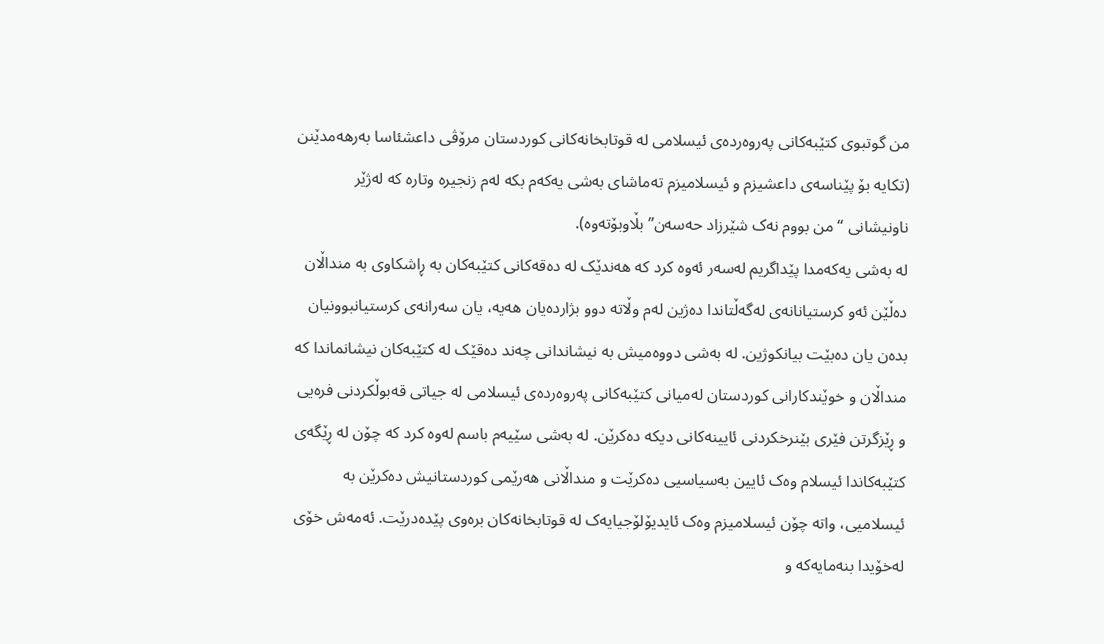من گوتبوی کتێبەکانی پەروەردەی ئیسلامی لە قوتابخانەکانی کوردستان مرۆڤی داعشئاسا بەرهەمدێنن (تکایە بۆ پێناسەی داعشیزم و ئیسلامیزم تەماشای بەشی یەکەم بکە لەم زنجیرە وتارە کە لەژێر ناونیشانی “من بووم نەک شێرزاد حەسەن” بڵاوبۆتەوە).
لە بەشی یەکەمدا پێداگریم لەسەر ئەوە کرد کە هەندێک لە دەقەکانی کتێبەکان بە ڕاشکاوی بە منداڵان دەڵێن ئەو کرستیانانەی لەگەڵتاندا دەژین لەم وڵاتە دوو بژاردەیان هەیە، یان سەرانەی کرستیانبوونیان بدەن یان دەبێت بیانکوژین. لە بەشی دووەمیش بە نیشاندانی چەند دەقێک لە کتێبەکان نیشانماندا کە منداڵان و خوێندکارانی کوردستان لەمیانی کتێبەکانی پەروەردەی ئیسلامی لە جیاتی قەبوڵکردنی فرەیی و ڕێزگرتن فێری بێنرخکردنی ئایینەکانی دیکە دەکرێن. لە بەشی سێیەم باسم لەوە کرد کە چۆن لە ڕێگەی کتێبەکاندا ئیسلام وەک ئایین بەسیاسیی دەکرێت و منداڵانی هەرێمی کوردستانیش دەکرێن بە ئیسلامیی، واتە چۆن ئیسلامیزم وەک ئایدیۆلۆجیایەک لە قوتابخانەکان برەوی پێدەدرێت. ئەمەش خۆی لەخۆیدا بنەمایەکە و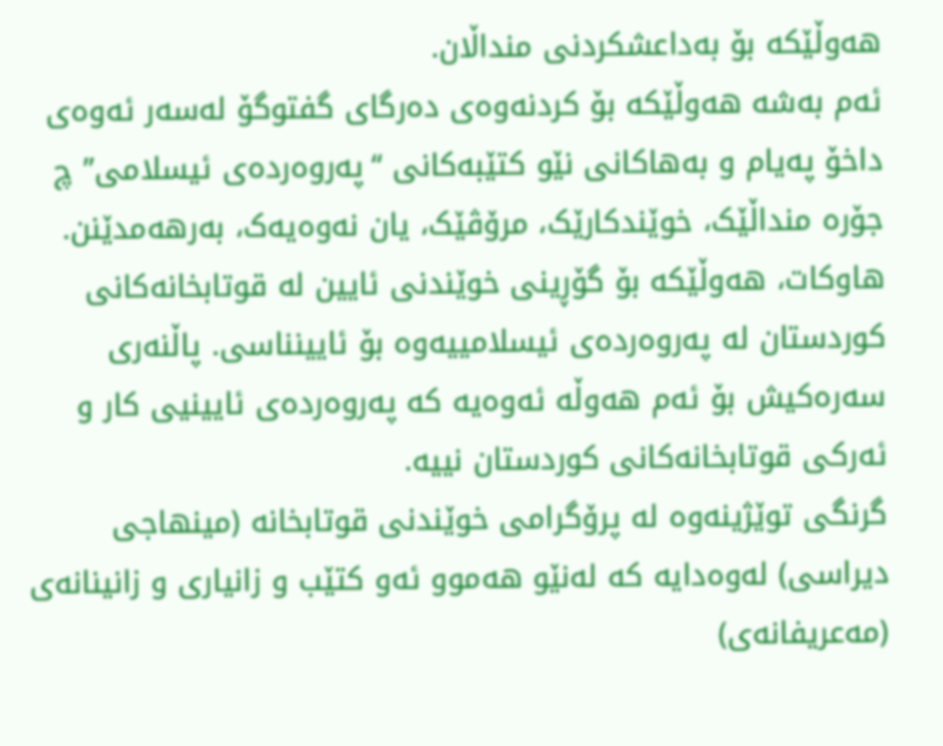هەوڵێکە بۆ بەداعشکردنی منداڵان.
ئەم بەشە هەوڵێکە بۆ کردنەوەی دەرگای گفتوگۆ لەسەر ئەوەی داخۆ پەیام‌ و بەهاکانی نێو کتێبەکانی “پەروەردەی ئیسلامی” چ جۆرە منداڵێک، خوێندکارێک، مرۆڤێک، یان نەوەیەک، بەرهەمدێنن. هاوکات، هەوڵێکە بۆ گۆڕینی خوێندنی ئایین لە قوتابخانەکانی کوردستان لە پەروەردەی ئیسلامییەوە بۆ ئایینناسی. پاڵنەری سەرەکیش بۆ ئەم هەوڵە ئەوەیە کە پەروەردەی ئایینیی کار و ئەرکی قوتابخانەکانی کوردستان نییە.
گرنگی توێژینەوە لە پرۆگرامی خوێندنی قوتابخانە (مینهاجی دیراسی) لەوەدایە کە لەنێو هەموو ئەو کتێب‌ و زانیاری ‌و زانینانەی (مەعریفانەی)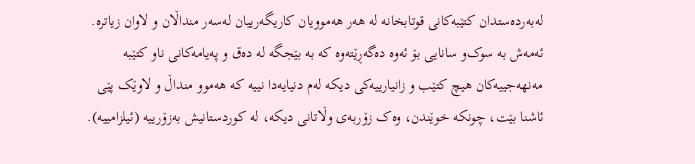لەبەردەستدان کتێبەکانی قوتابخانە لە هەر هەموویان کاریگەرییان لەسەر منداڵان ‌و لاوان‌ زیاترە. ئەمەش بە سوک‌و سانایی بۆ ئەوە دەگەڕێتەوە کە بە بێجگە لە دەق و پەیامەکانی ناو کتێبە مەنهەجییەکان هیچ کتێب‌ و زانیارییەکی دیکە لەم دنیایەدا نییە کە هەموو منداڵ ‌و لاوێک پێی ئاشنا بێت، چونکە خوێندن، وەک زۆربەی وڵاتانی دیکە، لە کوردستانیش بەزۆرییە (ئیلزامییە).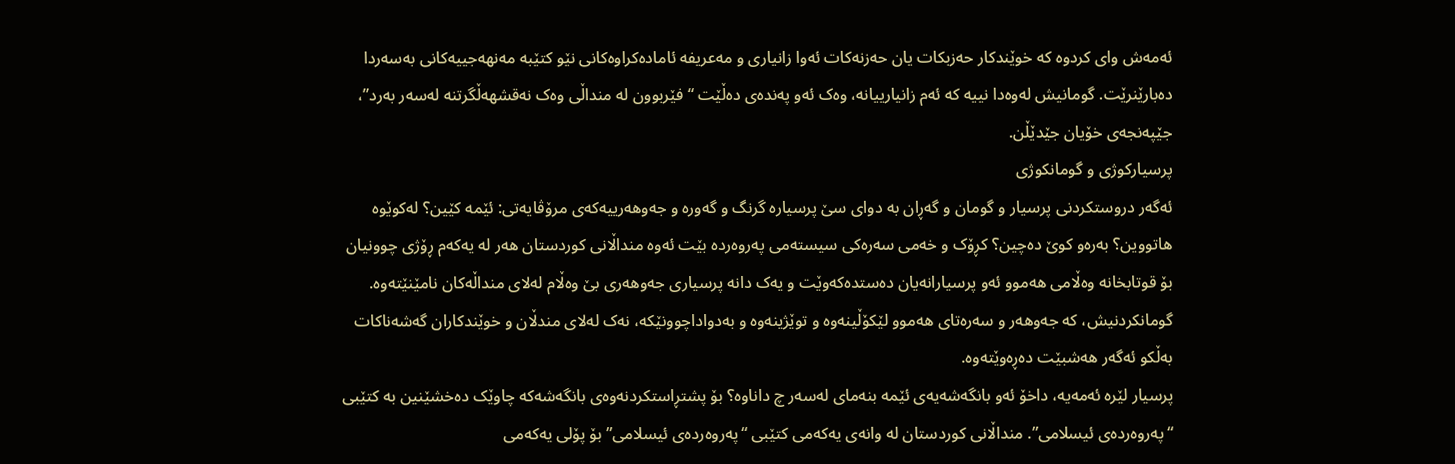ئەمەش وای کردوە کە خوێندکار حەزبکات یان حەزنەکات ئەوا زانیاری ‌و مەعریفە ئامادەکراوەکانی نێو کتێبە مەنهەجییەکانی بەسەردا دەبارێنرێت. گومانیش لەوەدا نییە کە ئەم زانیارییانە، وەک ئەو پەندەی دەڵێت “فێربوون لە منداڵی وەک نەقشهەڵگرتنە لەسەر بەرد”، جێپەنجەی خۆیان جێدێڵن.
پرسیارکوژی ‌و گومانکوژی
ئەگەر دروستکردنی پرسیار و گومان‌ و گەڕان بە دوای سێ پرسیارە گرنگ ‌و گەورە و جەوهەرییەکەی مرۆڤایەتی: ئێمە کێین؟ لەکوێوە هاتووین؟ بەرەو کوێ دەچین؟ کڕۆک‌ و خەمی سەرەکی سیستەمی پەروەردە بێت ئەوە منداڵانی کوردستان هەر لە یەکەم ڕۆژی چوونیان بۆ قوتابخانە وەڵامی هەموو ئەو پرسیارانەیان دەستدەکەوێت‌ و یەک دانە پرسیاری جەوهەری بێ وەڵام لەلای منداڵەکان نامێنێتەوە. گومانکردنیش، کە جەوهەر و سەرەتای هەموو لێکۆڵینەوە و توێژینەوە و بەدواداچوونێکە، نەک لەلای مندڵان و خوێندکاران گەشەناکات بەڵکو ئەگەر هەشبێت دەڕەوێتەوە.
پرسیار لێرە ئەمەیە، داخۆ ئەو بانگەشەیەی ئێمە بنەمای لەسەر چ داناوە؟ بۆ پشتڕاستکردنەوەی بانگەشەکە چاوێک دەخشێنین بە کتێبی “پەروەردەی ئیسلامی”. منداڵانی کوردستان لە وانەی یەکەمی کتێبی “پەروەردەی ئیسلامی” بۆ پۆلی یەکەمی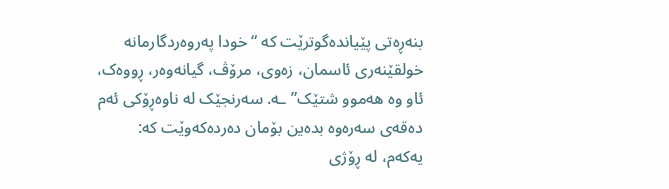بنەڕەتی پێیاندەگوترێت کە “خودا پەروەردگارمانە خولقێنەری ئاسمان، زەوی، مرۆڤ، گیانەوەر، ڕووەک، ئاو وە هەموو شتێک”ـە. سەرنجێک لە ناوەڕۆکی ئەم دەقەی سەرەوە بدەین بۆمان دەردەکەوێت کە:
یەکەم، لە ڕۆژی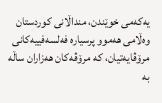یەکەمی خوێندن، منداڵانی کوردستان وەڵامی هەموو پرسیارە فەلسەفییەکانی مرۆڤایەتیان، کە مرۆڤەکان هەزاران ساڵە بە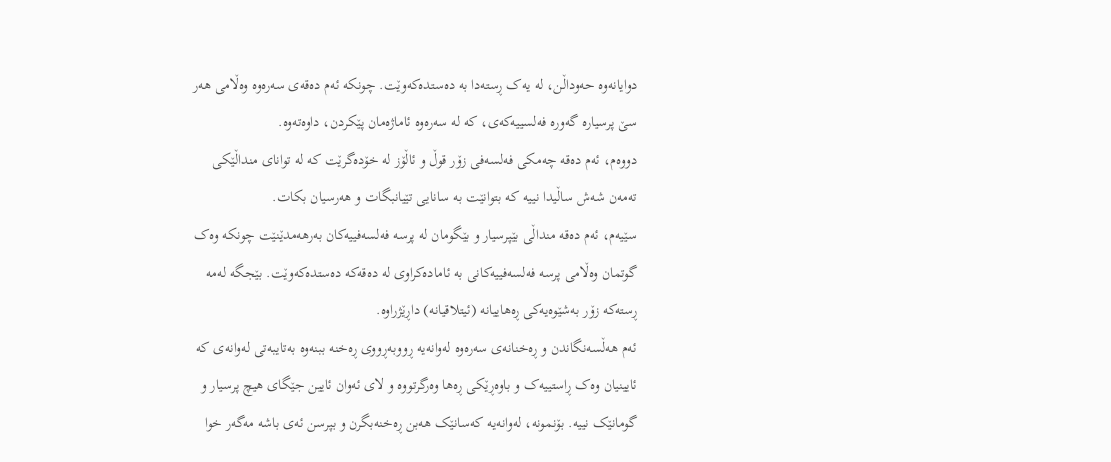دوایانەوە حەوداڵن، لە یەک ڕستەدا بە دەستدەکەوێت. چونکە ئەم دەقەی سەرەوە وەڵامی هەر سێ پرسیارە گەورە فەلسییەکەی، کە لە سەرەوە ئاماژەمان پێکردن، داوەتەوە.
دووەم، ئەم دەقە چەمکی فەلسەفی زۆر قوڵ‌ و ئاڵۆز لە خۆدەگرێت کە لە توانای منداڵێکی تەمەن شەش ساڵیدا نییە کە بتوانێت بە سانایی تێیانبگات‌ و هەرسیان بکات.
سێیەم، ئەم دەقە منداڵی بێپرسیار و بێگومان لە پرسە فەلسەفییەکان بەرهەمدێنێت چونکە وەک گوتمان وەڵامی پرسە فەلسەفییەکانی بە ئامادەکراوی لە دەقەکە دەستدەکەوێت. بێجگە لەمە ڕستەکە زۆر بەشێوەیەکی ڕەهاییانە (ئیتلاقیانە) داڕێژراوە.
ئەم هەڵسەنگاندن‌ و ڕەخنانەی سەرەوە لەوانەیە ڕووبەڕووی ڕەخنە ببنەوە بەتایبەتی لەوانەی کە ئایینیان وەک ڕاستییەک و باوەڕێکی ڕەها وەرگرتووە و لای ئەوان ئایین جێگای هیچ پرسیار و گومانێک نییە. بۆنمونە، لەوانەیە کەسانێک هەبن ڕەخنەبگرن ‌و بپرسن ئەی باشە مەگەر خوا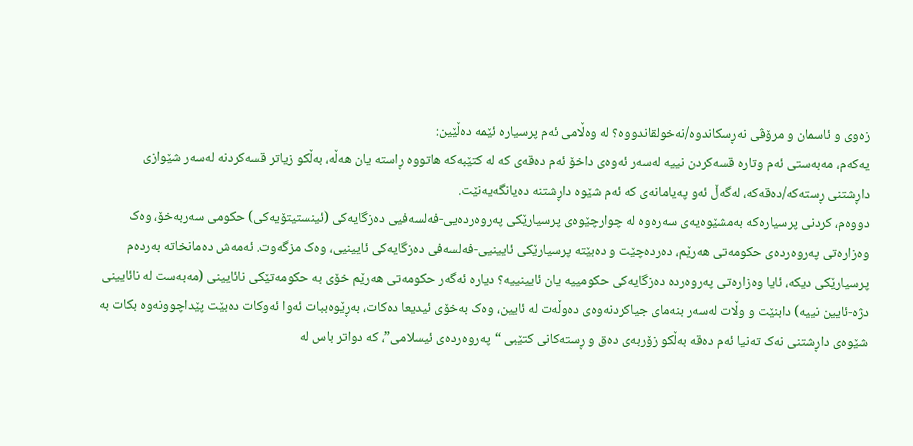زەوی‌ و ئاسمان‌ و مرۆڤی نەڕسکاندوە/نەخولقاندووە؟ لە وەڵامی ئەم پرسیارە ئێمە دەڵێین:
یەکەم، مەبەستی ئەم وتارە قسەکردن نییە لەسەر ئەوەی داخۆ ئەم دەقەی کە لە کتێبەکە هاتووە ڕاستە یان هەڵە، بەڵکو زیاتر قسەکردنە لەسەر شێوازی داڕشتنی ڕستەکە/دەقەکە، لەگەڵ ئەو پەیامانەی کە ئەم شێوە داڕشتنە دەیانگەیەنێت.
دووەم، کردنی پرسیارەکە بەمشێوەیەی سەرەوە لە چوارچێوەی پرسیارێکی پەروەردەیی-فەلسەفیی دەزگایەکی (ئینستیتۆیەکی) حکومی سەربەخۆ، وەک وەزارەتی پەروەردەی حکومەتی هەرێم، دەردەچێت‌ و دەبێتە پرسیارێکی ئایینیی-فەلسەفی دەزگایەکی ئایینیی، وەک مزگەوت. ئەمەش دەمانخاتە بەردەم پرسیارێکی دیکە، ئایا وەزارەتی پەروەردە دەزگایەکی حکومییە یان ئایینییە؟ دیارە ئەگەر حکومەتی هەرێم خۆی بە حکومەتێکی نائایینی (مەبەست لە نائایینی دژە-ئایین نییە) دابنێت ‌و وڵات لەسەر بنەمای جیاکردنەوەی دەوڵەت لە ئایین، وەک بەخۆی ئیدیعا دەکات، بەڕێوەببات ئەوا ئەوکات دەبێت پێداچوونەوە بکات بە شێوەی داڕشتنی نەک تەنیا ئەم دەقە بەڵکو زۆربەی دەق ‌و ڕستەکانی کتێبی “پەروەردەی ئیسلامی”، کە دواتر باس لە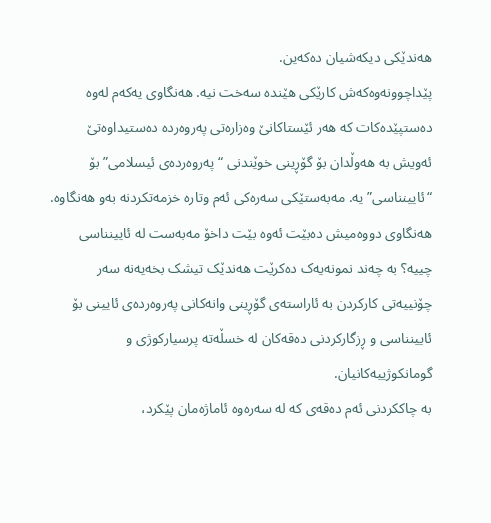هەندێکی دیکەشیان دەکەین.
پێداچوونەوەکەش کارێکی هێندە سەخت نیە. هەنگاوی یەکەم لەوە دەستپێدەکات کە هەر ئێستاکانێ وەزارەتی پەروەردە دەستیداوەتێ ئەویش بە هەوڵدان بۆ گۆڕینی خوێندنی “پەروەردەی ئیسلامی” بۆ “ئایینناسی”یە. مەبەستێکی سەرەکی ئەم وتارە خزمەتکردنە بەو هەنگاوە. هەنگاوی دووەمیش دەبێت ئەوە بێت داخۆ مەبەست لە ئایینناسی چییە؟ بە چەند نمونەیەک دەکرێت هەندێک تیشک بخەیەنە سەر چۆنییەتی کارکردن بە ئاراستەی گۆڕینی وانەکانی پەروەردەی ئایینی بۆ ئایینناسی‌ و ڕزگارکردنی دەقەکان لە خسڵەتە پرسیارکوژی ‌و گومانکوژییەکانیان.
بە چاککردنی ئەم دەقەی کە لە سەرەوە ئاماژەمان پێکرد،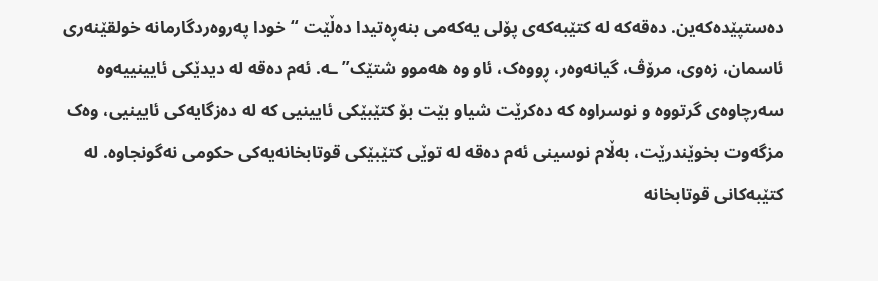دەستپێدەکەین. دەقەکە لە کتێبەکەی پۆلی یەکەمی بنەڕەتیدا دەڵێت “خودا پەروەردگارمانە خولقێنەری ئاسمان، زەوی، مرۆڤ، گیانەوەر، ڕووەک، ئاو وە هەموو شتێک”ـە. ئەم دەقە لە دیدێکی ئایینییەوە سەرچاوەی گرتووە و نوسراوە کە دەکرێت شیاو بێت بۆ کتێبێکی ئایینیی کە لە دەزگایەکی ئایینیی، وەک مزگەوت بخوێندرێت، بەڵام نوسینی ئەم دەقە لە توێی کتێبێکی قوتابخانەیەکی حکومی نەگونجاوە. لە کتێبەکانی قوتابخانە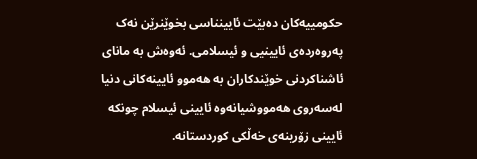حکومییەکان دەبێت ئایینناسی بخوێنرێن نەک پەروەردەی ئایینیی‌ و ئیسلامی. ئەوەش بە مانای ئاشناکردنی خوێندکاران بە هەموو ئایینەکانی دنیا لەسەروی هەمووشیانەوە ئایینی ئیسلام چونکە ئایینی زۆرینەی خەڵکی کوردستانە.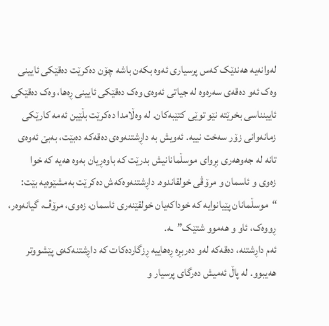لەوانەیە هەندێک کەس پرسیاری ئەوە بکەن باشە چۆن دەکرێت دەقێکی ئایینی وەک ئەو دەقەی سەرەوە لە جیاتی ئەوەی وەک دەقێکی ئایینی ڕەها، وەک دەقێکی ئایینناسی بخرێتە نێو توێی کتێبەکان. لە وەڵامدا دەکرێت بڵێین ئەمە کارێکی زمانەوانی زۆر سەخت نییە. ئەویش بە داڕشتنەوەی دەقەکە دەبێت، بەبێ ئەوەی تانە لە جەوهەری بڕوای موسڵمانانیش بدرێت کە باوەڕیان بەوە هەیە کە خوا زەوی ‌و ئاسمان‌ و مرۆڤی خولقاندوە. داڕشتنەوەکەش دەکرێت بەمشێوەیە بێت: “موسڵمانان پێیانوایە کە خوداکەیان خولقێنەری ئاسمان، زەوی، مرۆڤ، گیانەوەر، ڕووەک، ئاو و هەموو شتێک”ـە.
ئەم داڕشتنە، دەقەکە لەو دەربڕە ڕەهاییە ڕزگاردەکات کە داڕشتنەکەی پێشووتر هەیبوو. لە پاڵ ئەمیش دەرگای پرسیار ‌و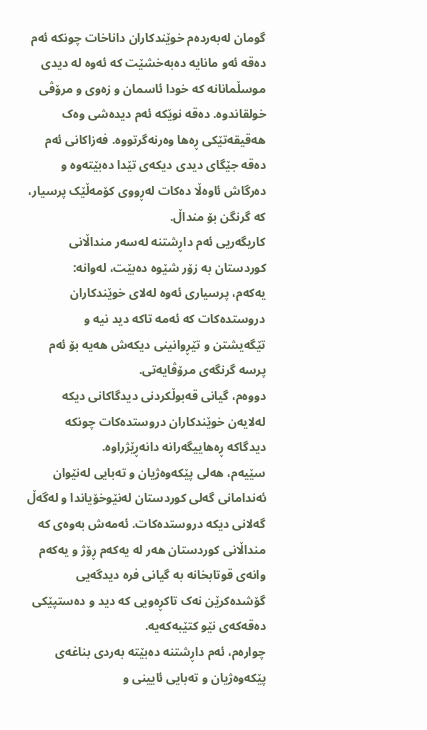گومان لەبەردەم خوێندکاران داناخات چونکە ئەم دەقە ئەو مانایە دەبەخشێت کە ئەوە لە دیدی موسڵمانانە کە خودا ئاسمان‌ و زەوی ‌و مرۆڤی خولقاندوە. دەقە نوێکە ئەم دیدەشی وەک هەقیقەتێکی ڕەها وەرنەگرتووە. فەزاکانی ئەم دەقە جێگای دیدی دیکەی تێدا دەبێتەوە و دەرگاش ئاوەڵا دەکات لەڕووی کۆمەڵێک پرسیار، کە گرنگن بۆ منداڵ.
کاریگەریی ئەم داڕشتنە لەسەر منداڵانی کوردستان بە زۆر شێوە دەبێت، لەوانە:
یەکەم، پرسیاری ئەوە لەلای خوێندکاران دروستدەکات کە ئەمە تاکە دید نیە و تێگەیشتن ‌و تێڕوانینی دیکەش هەیە بۆ ئەم پرسە گرنگەی مرۆڤایەتی.
دووەم، گیانی قەبوڵکردنی دیدگاکانی دیکە لەلایەن خوێندکاران دروستدەکات چونکە دیدگاکە ڕەهاییگەرانە دانەڕێژراوە.
سێیەم، هەلی پێکەوەژیان‌ و تەبایی لەنێوان ئەندامانی گەلی کوردستان لەنێوخۆیاندا و لەگەڵ گەلانی دیکە دروستدەکات. ئەمەش بەوەی کە منداڵانی کوردستان هەر لە یەکەم ڕۆژ و یەکەم وانەی قوتابخانە بە گیانی فرە دیدگەیی گۆشدەکرێن نەک تاکڕەویی کە دید و دەستپێکی دەقەکەی نێو کتێبەکەیە.
چوارەم، ئەم داڕشتنە دەبێتە بەردی بناغەی پێکەوەژیان‌ و تەبایی ئایینی‌ و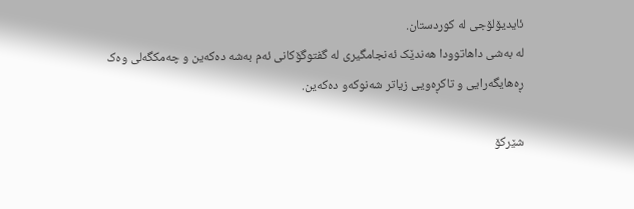ئایدیۆلۆجی لە کوردستان.
لە بەشی داهاتوودا هەندێک ئەنجامگیری لە گفتوگۆکانی ئەم بەشە دەکەین و چەمکگەلی وەک ڕەهایگەرایی و تاکڕەویی زیاتر شەنوکەو دەکەین.

شێرکۆ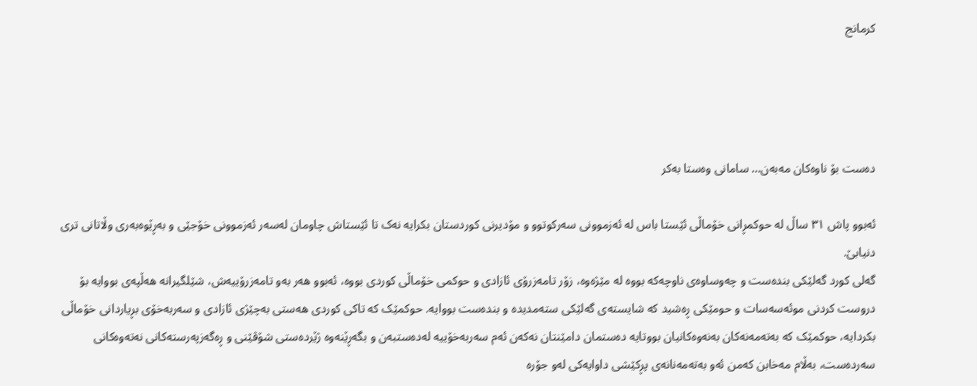کرمانج




دەست بۆ ناوەکان مەبەن… سامانی وەستا بەکر

ئەبوو پاش ٣١ ساڵ لە حوکمڕانی خۆماڵی ئێستا باس لە ئەزموونی سەرکوتوو و مۆدیرنی کوردستان بکرایە نەک تا ئێستاش چاومان لەسەر ئەزموونی خۆجێی و بەڕێوەبەری وڵاتانی تری دنیابێ.
گەلی کورد گەلێکی بندەست و چەوساوەی ناوچەکە بووە لە مێژەوە، زۆر تامەزرۆی ئازادی و حوکمی خۆماڵی کوردی بووە، ئەبوو هەر بەو تامەزرۆییەش، شێلگیرانە هەڵپەی بووایە بۆ دروست کردنی موئەسەسات و حومێکی ڕەشید کە شایستەی گەلێکی ستەمدیدە و بندەست بووایە. حوکمێک کە تاکی کوردی هەستی بەچێژی ئازادی و سەربەخۆی بڕیاردانی خۆماڵی بکردایە، حوکمێک کە بەتەمەنەکان بەنەوەکانیان بووتایە دەستمان دامێنتان نەکەن ئەم سەربەخۆییە لەدەستبەن و بگەڕێنەوە ژێردەستی شۆڤێنی و ڕەگەزپەرستەکانی نەتەوەکانی سەردەست، بەڵام مەخابن کەمن ئەو بەتەمەنانەی پڕکێشی داوایەکی لەو جۆرە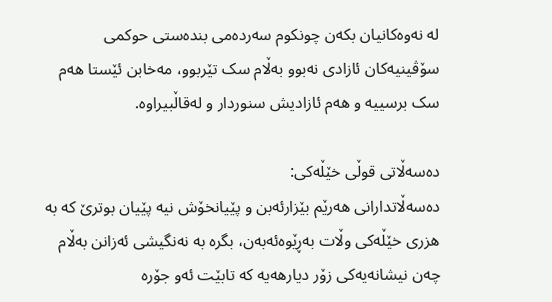لە نەوەکانیان بکەن چونکوم سەردەمی بندەستی حوکمی سۆڤینیەکان ئازادی نەبوو بەڵام سک تێربوو، مەخابن ئێستا هەم سک برسییە و هەم ئازادیش سنوردار و لەقاڵبیراوە.

دەسەڵاتی قوڵی خێڵەکی:
دەسەڵاتدارانی هەرێم بێزارئەبن و پێیانخۆش نیە پێیان بوترێ کە بە هزری خێڵەکی وڵات بەڕێوەئەبەن، بگرە بە نەنگیشی ئەزانن بەڵام چەن نیشانەیەکی زۆر دیارهەیە کە تابێت ئەو جۆرە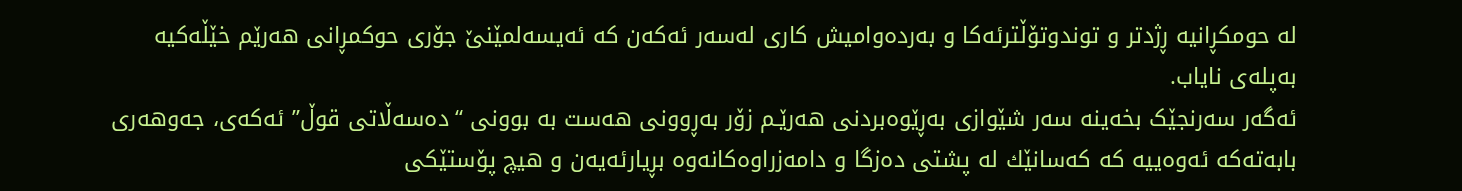لە حومکڕانیە ڕژدتر و توندوتۆڵترئەکا و بەردەوامیش کاری لەسەر ئەکەن کە ئەیسەلمێنێ جۆری حوکمڕانی هەرێم خێڵەکیە بەپلەی نایاب.
ئەگەر سەرنجێک بخەینە سەر شێوازی بەڕێوەبردنی هەرێـم زۆر بەڕوونی هەست بە بوونی “دەسەڵاتی قوڵ” ئەکەی، جەوهەری بابەتەكە ئەوەییە كە كەسانێك لە پشتی دەزگا و دامەزراوەكانەوە بڕیارئەیەن و هیچ پۆستێكی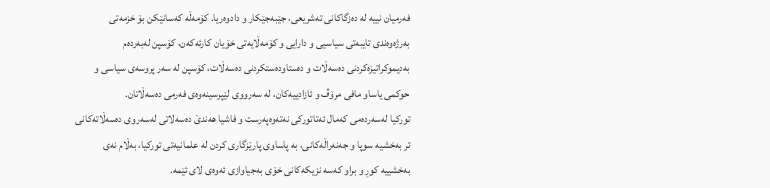فەرمیان نییە لە دەزگاكانی تەشریعی، جێبەجێكار و دادوەریا. كۆمەڵە كەسانێكن بۆ خزمەتی بەرژەوەندی تایبەتی سیاسیی و دارایی و كۆمەڵایەتی خۆیان كارئەكەن، كۆسپن لەبەردەم بەدیموكراتیزەكردنی دەسەڵات و دەستاودەستكردنی دەسەڵات، كۆسپن لە سەر پروسەی سیاسی و حوكمی یاساو مافی مرۆڤ و ئازادییەكان، لە سەرووی لێپرسینەوەی فەرمی دەسەڵاتان.
تورکیا لەسەردەمی کەمال ئەتاتورکی نەتەوەپەرست و فاشیا هەندێ دەسەلاتی لەسەروی دەسەڵاتەكانی تر بەخشیە سوپا و جەنەراڵەكانی، بە پاساوی پارێزگاری كردن لە علمانیەتی توركیا، بەڵام نەی بەخشییە کوڕ و براو کەسە نزیکەکانی خۆی بەجیاوازی ئەوەی لای ئێمە.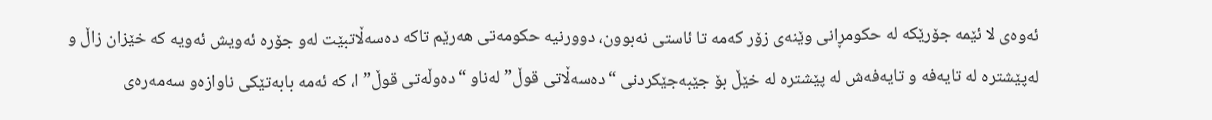ئەوەی لا ئێمە جۆرێکە لە حکومڕانی وێنەی زۆر کەمە تا ئاستی نەبوون، دوورنیە حکومەتی هەرێم تاکە دەسەڵاتبێت لەو جۆرە ئەویش ئەویە کە خێزان زاڵ و لەپێشترە لە تایەفە و تایەفەش لە پێشترە لە خێڵ بۆ جێبەجێکردنی “دەسەڵاتی قوڵ” لەناو “دەوڵەتی قوڵ”ا، کە ئەمە بابەتێکی ناوازەو سەمەرەی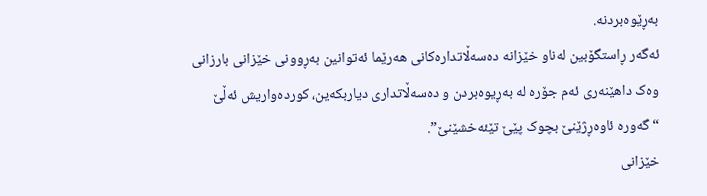بەڕێوەبردنە.
ئەگەر ڕاستگۆبین لەناو خێزانە دەسەڵاتدارەکانی هەرێما ئەتوانین بەڕوونی خێزانی بارزانی وەک داهێنەری ئەم جۆرە لە بەڕیوەبردن و دەسەڵاتداری دیاربکەین، کوردەواریش ئەڵێ “گەورە ئاوەڕژێنێ بچوک پێێ تێئەخشێنێ”.
خێزانی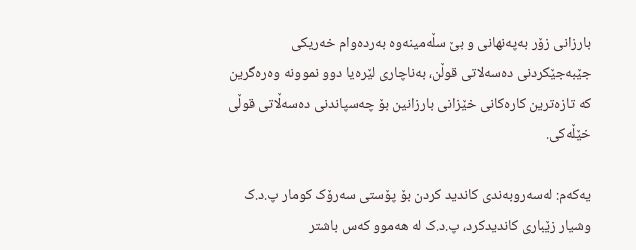بارزانی زۆر بەپەنهانی و بێ سڵەمینەوە بەردەوام خەریکی جێبەجێکردنی دەسەلاتی قوڵن، بەناچاری لێرەیا دوو نموونە وەرەگرین کە تازەترین کارەکانی خێزانی بارزانین بۆ چەسپاندنی دەسەڵاتی قوڵی خێڵەکی.

یەکەم: لەسەروبەندی کاندید کردن بۆ پۆستی سەرۆک کومار پ.د.ک وشیار زێباری کاندیدکرد، پ.د.ک لە هەموو کەس باشتر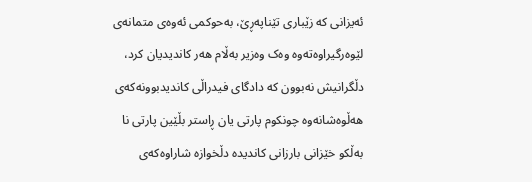ئەیزانی کە زێباری تێناپەڕێ، بەحوکمی ئەوەی متمانەی لێوەرگیراوەتەوە وەک وەزیر بەڵام هەر کاندیدیان کرد، دڵگرانیش نەبوون کە دادگای فیدراڵی کاندیدبوونەکەی هەڵوەشانەوە چونکوم پارتی یان ڕاستر بڵێین پارتی نا بەڵکو خێزانی بارزانی کاندیدە دڵخوازە شاراوەکەی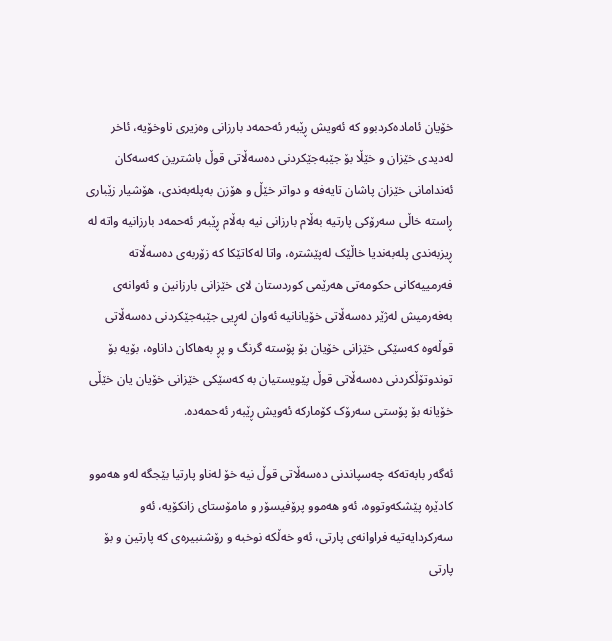خۆیان ئامادەکردبوو کە ئەویش ڕێبەر ئەحمەد بارزانی وەزیری ناوخۆیە، ئاخر لەدیدی خێزان و خێڵا بۆ جێبەجێکردنی دەسەڵاتی قوڵ باشترین کەسەکان ئەندامانی خێزان پاشان تایەفە و دواتر خێڵ و هۆزن بەپلەبەندی، هۆشیار زێباری ڕاستە خاڵی سەرۆکی پارتیە بەڵام بارزانی نیە بەڵام ڕێبەر ئەحمەد بارزانیە واتە لە ڕیزبەندی پلەبەندیا خاڵێک لەپێشترە، واتا لەکاتێکا کە زۆربەی دەسەڵاتە فەرمییەکانی حکومەتی هەرێمی کوردستان لای خێزانی بارزانین و ئەوانەی بەفەرمیش لەژێر دەسەڵاتی خۆیانانیە ئەوان لەڕیی جێبەجێکردنی دەسەڵاتی قوڵەوە کەسێکی خێزانی خۆیان بۆ پۆستە گرنگ و پڕ بەهاکان داناوە، بۆیە بۆ توندوتۆڵکردنی دەسەڵاتی قوڵ پێویستیان بە کەسێکی خێزانی خۆیان یان خێڵی خۆیانە بۆ پۆستی سەرۆک کۆمارکە ئەویش ڕێبەر ئەحمەدە.

ئەگەر بابەتەکە چەسپاندنی دەسەڵاتی قوڵ نیە خۆ لەناو پارتیا بێجگە لەو هەموو کادێرە پێشکەوتووە، ئەو هەموو پرۆفیسۆر و مامۆستای زانکۆیە، ئەو سەرکردایەتیە فراوانەی پارتی، ئەو خەڵکە نوخبە و رۆشنبیرەی کە پارتین و بۆ پارتی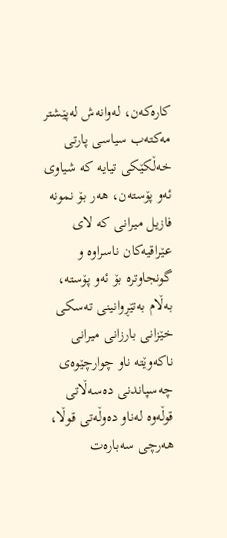کارەکەن، لەوانەش لەپێشتر مەکتەب سیاسی پارتی خەڵکێکی تیایە کە شیاوی ئەو پۆستەن، هەر بۆ نمونە فازیل میرانی کە لای عێراقیەکان ناسراوە و گونجاوترە بۆ ئەو پۆستە، بەڵام بەتێڕوانینی تەسکی خێزانی بارزانی میرانی ناکەوێتە ناو چوارچێوەی چەسپاندنی دەسەڵاتی قوڵەوە لەناو دەوڵەتی قوڵا، هەرچی سەبارەت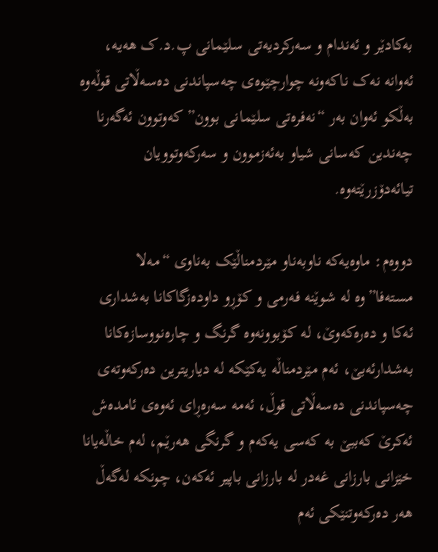بەکادێر و ئەندام و سەرکردیەتی سلێمانی پ.د.ک هەیە، ئەوانە نەک ناکەونە چوارچێوەی چەسپاندنی دەسەڵاتی قوڵەوە بەڵکو ئەوان بەر “نەفرەتی سلێمانی بوون” کەوتوون ئەگەرنا چەندین کەسانی شیاو بەئەزموون و سەرکەوتوویان تیائەدۆزرێتەوە.

دووەم: ماوەیەکە ناوبەناو مێردمناڵێک بەناوی “مەلا مستەفا”وە لە شوێنە فەرمی و کۆڕو داودەزگاکانا بەشداری ئەکا و دەرەکەوێ، لە کۆبوونەوە گرنگ و چارەنووسازەکانا بەشدارئەبێ، ئەم مێردمناڵە یەکێکە لە دیاریترین دەرکەوتەی چەسپاندنی دەسەڵاتی قوڵ، ئەمە سەرەڕای ئەوەی ئامدەش ئەکرێ کەببێ بە کەسی یەکەم و گرنگی هەرێم، لەم خاڵەیانا خێزانی بارزانی غەدر لە بارزانی باپیر ئەکەن، چونکە لەگەڵ هەر دەرکەوتنێکی ئەم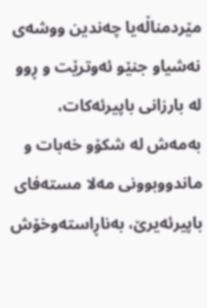مێردمناڵەیا چەندین ووشەی نەشیاو جنێو ئەوترێت و ڕوو لە بارزانی باپیرئەکات، بەمەش لە شکۆو خەبات و ماندووبوونی مەلا مستەفای باپیرئەیرێ، بەناڕاستەوخۆش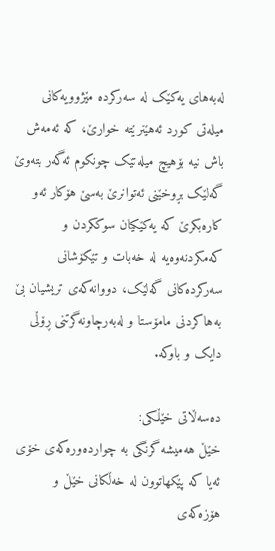لەبەهای یەکێک لە سەرکردە مێژوویەکانی میلەتی کورد ئەهێنرێتە خوارێ، کە ئەمەش باش نیە بۆهیچ میلەتێک چونکوم ئەگەر بتەوێ گەلێک بڕوخێنی ئەتوانرێ بەسێ هۆکار ئەو کارەبکرێ کە یەکێکیان سوککردن و کەمکردنەوەیە لە خەبات و تێکۆشانی سەرکردەکانی گەلێک، دووانەکەی تریشیان بێ بەهاکردنی مامۆستا و لەبەرچاونەگرتنی ڕۆڵی دایک و باوکە.

دەسەڵاتی خێڵکی:
خێڵ هەمیشە گرنگی بە چواردەورەکەی خۆی ئەیا کە پێکهاتوون لە خەڵکانی خێڵ و هۆزەکەی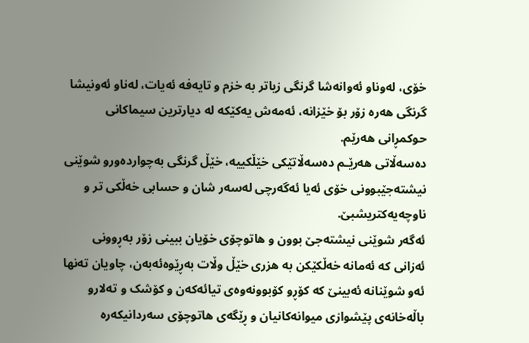خۆی، لەوناو ئەوانەشا گرنگی زیاتر بە خزم و تایەفە ئەیات، لەناو ئەونیشا گرنگی هەرە زۆر بۆ خێزانە، ئەمەش یەکێكە لە دیارترین سیماکانی حوکمڕانی هەرێم.
دەسەڵاتی هەرێـم دەسەڵاتێکی خێڵکییە، خێڵ گرنگی بەچواردەورو شوێنی نیشتەجێبوونی خۆی ئەیا ئەگەرچی لەسەر شان و حسابی خەڵکی تر و ناوچەیەکتریشبێ.
ئەگەر شوێنی نیشتەجێ بوون و هاتوچۆی خۆیان ببینی زۆر بەڕوونی ئەزانی کە ئەمانە خەڵکێکن بە هزری خێڵ وڵات بەڕێوەئەبەن، چاویان تەنها ئەو شوێنانە ئەبینێ کە کۆڕو کۆبوونەوەی تیائەکەن و کۆشک و تەلارو باڵەخانەی پێشوازی میوانەکانیان و ڕێگەی هاتوچۆی سەردانیکەرە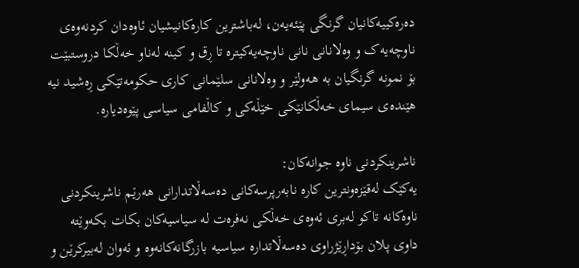دەرەکییەکانیان گرنگی پێئەیەن، لەباشترین کارەکانیشیان ئاوەدان کردنەوەی ناوچەیەک و وەلانانی نانی ناوچەیەکیترە تا ڕق و کینە لەناو خەڵکا دروستبێت بۆ نمونە گرنگیان بە هەولێر و وەلانانی سلێمانی کاری حکومەتێکی ڕەشید نیە هێندەی سیمای خەڵکانێکی خێڵەکی و کاڵفامی سیاسی پێوەدیارە.

ناشرینکردنی ناوە جوانەکان:
یەکێک لەقێزەونترین کارە نابەرپرسەکانی دەسەڵاتدارانی هەرێم ناشرینکردنی ناوەکانە تاکو لەبری ئەوەی خەڵکی نەفرەت لە سیاسیەکان بکات بکەوێتە داوی پلان بۆداڕێژراوی دەسەڵاتدارە سیاسیە بازرگانەکانەوە و ئەوان لەبیرکرێن و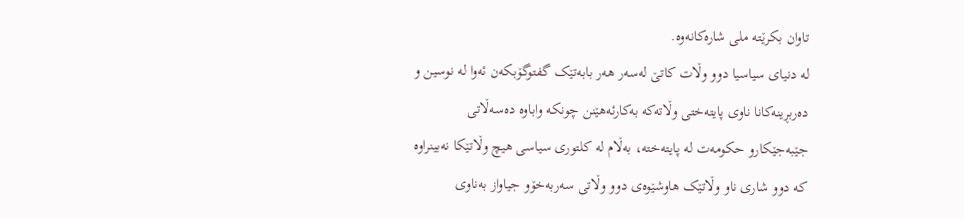تاوان بکرێتە ملی شارەکانەوە.
لە دنیای سیاسیا دوو وڵات کاتێ لەسەر هەر بابەتێک گفتوگۆبکەن ئەوا لە نوسین و دەربڕینەکانا ناوی پایتەختی وڵاتەکە بەکارئەهێنن چونکە واباوە دەسەڵاتی جێبەجێکارو حکومەت لە پایتەختە، بەڵام لە کلتوری سیاسی هیچ وڵاتێکا نەبینراوە کە دوو شاری ناو وڵاتێک هاوشێوەی دوو وڵاتی سەربەخۆو جیاواز بەناوی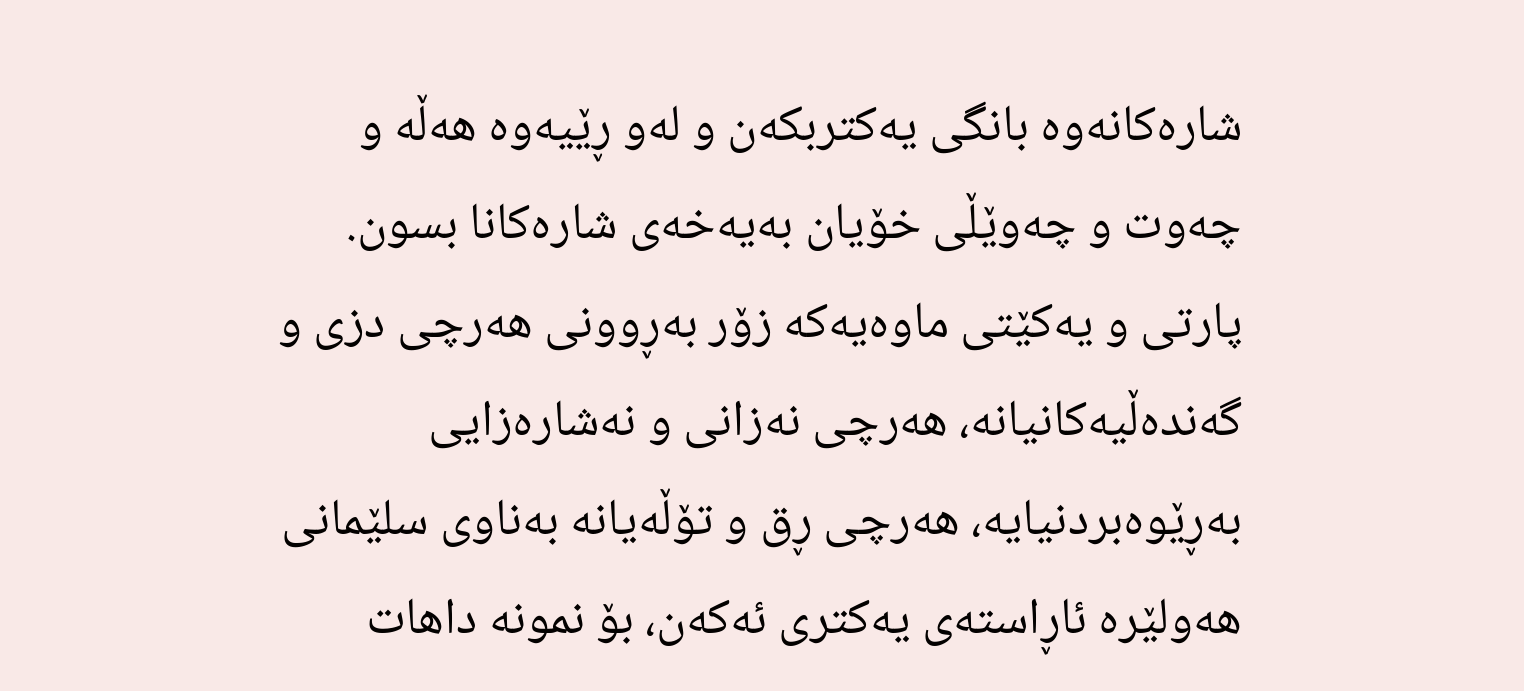شارەکانەوە بانگی یەکتربکەن و لەو ڕێیەوە هەڵە و چەوت و چەوێڵی خۆیان بەیەخەی شارەکانا بسون.
پارتی و یەکێتی ماوەیەکە زۆر بەڕوونی هەرچی دزی و گەندەڵیەکانیانە، هەرچی نەزانی و نەشارەزایی بەڕێوەبردنیایە، هەرچی ڕق و تۆڵەیانە بەناوی سلێمانی هەولێرە ئاڕاستەی یەکتری ئەکەن، بۆ نمونە داهات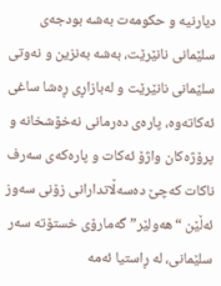دیارنیە و حکومەت بەشە بودجەی سلێمانی نانێرێت، بەشە بەنزین و نەوتی سلێمانی نانێرێت و لەبازاڕی ڕەشا ساغی ئەکاتەوە، پارەی دەرمانی نەخۆشخانە و پرۆژەکان واژۆ ئەکات و پارەکەی سەرف ناکات کەچێ دەسەڵاتدارانی زۆنی سەوز ئەڵێن “هەولێر” گەمارۆی خستۆتە سەر سلێمانی، لە ڕاستیا ئەمە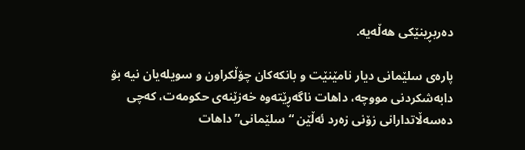دەربڕینێکی هەڵەیە.

پارەی سلێمانی دیار نامێنێت و بانکەکان چۆڵکراون و سویلەیان نیە بۆ دابەشکردنی مووچە، داهات ناگەڕێتەوە خەزێنەی حکومەت، کەچی دەسەڵاتدارانی زۆنی زەرد ئەڵێن “سلێمانی” داهات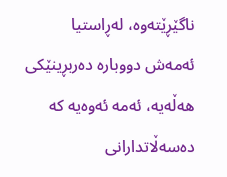ناگێڕێتەوە، لەڕاستیا ئەمەش دووبارە دەربڕینێکی هەڵەیە، ئەمە ئەوەیە کە دەسەڵاتدارانی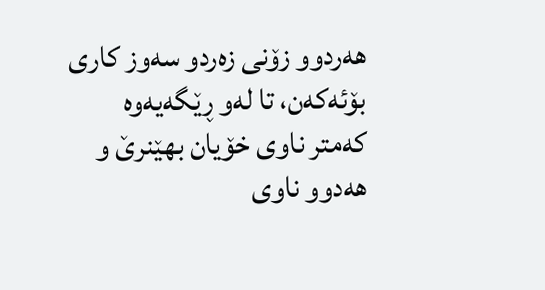هەردوو زۆنی زەردو سەوز کاری بۆئەکەن، تا لەو ڕێگەیەوە کەمتر ناوی خۆیان بهێنرێ و هەدوو ناوی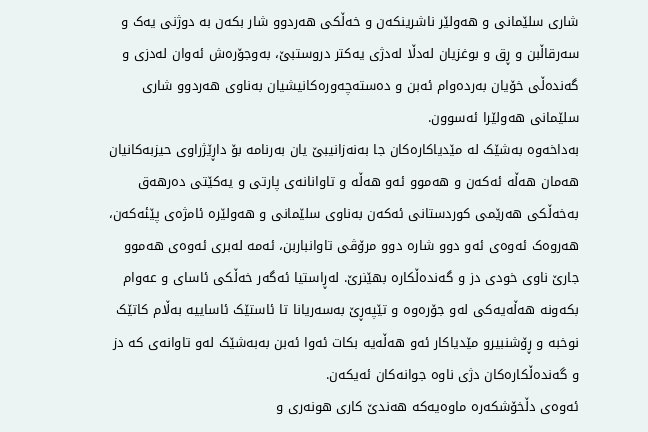شاری سلێمانی و هەولێر ناشرینکەن و خەڵکی هەردوو شار بکەن بە دوژنی یەک و سەرقاڵبن و ڕق و بوغزیان لەدڵا لەدژی یەکتر دروستبێ، بەوجۆرەش ئەوان لەدزی و گەندەڵی خۆیان بەردەوام ئەبن و دەستەچەورەکانیشیان بەناوی هەردوو شاری سلێمانی هەولێرا ئەسوون.
بەداخەوە بەشێک لە مێدیاکارەکان جا بەنەزانیبێ یان بەرنامە بۆ داڕێژراوی حیزبەکانیان هەمان هەڵە ئەکەن و هەموو ئەو هەڵە و تاوانانەی پارتی و یەکێتی دەرهەق بەخەڵکی هەرێمی کوردستانی ئەکەن بەناوی سلێمانی و هەولێرە ئامژەی پێئەکەن، هەروەک ئەوەی ئەو دوو شارە دوو مرۆڤی تاوانباربن، ئەمە لەبری ئەوەی هەموو جارێ ناوی خودی دز و گەندەڵکارە بهێنرێ. لەڕاستیا ئەگەر خەڵکی ئاسای و عەوام بکەونە هەڵەیەکی لەو جۆرەوە و تێپەڕێ بەسەریانا تا ئاستێک ئاساییە بەڵام کاتێک نوخبە و ڕۆشنبیرو مێدیاکار ئەو هەڵەیە بکات ئەوا ئەبن بەبەشێک لەو تاوانەی کە دز و گەندەڵکارەکان دژی ناوە جوانەکان ئەیکەن.
ئەوەی دڵخۆشکەرە ماوەیەکە هەندێ کاری هونەری و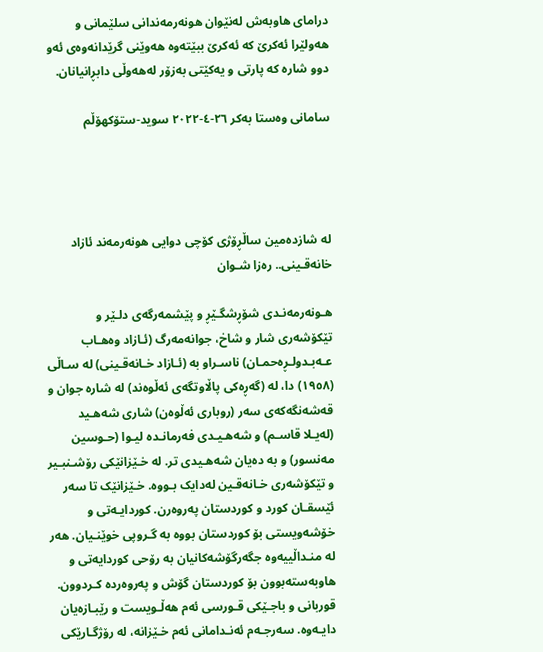درامای هاوبەش لەنێوان هونەرمەندانی سلێمانی و هەولێرا ئەکرێ کە ئەکرێ ببێتەوە هەوێنی گرێدانەوەی ئەو دوو شارە کە پارتی و یەکێتی بەزۆر لەهەوڵی دابڕانیانان.

سامانی وەستا بەکر ٢٦-٤-٢٠٢٢ سوید-ستۆکهۆڵم




لە شازدەمین ساڵڕۆژی کۆچی دوایی هونەرمەند ئازاد خانەقـینی.. رەزا شـوان

هـونەرمەنـدی شۆڕشگـێڕ و پێشمەرگەی دلـێر و تێکۆشەری شار و شاخ، جوانەمەرگ (ئـازاد وەهـاب عـەبـدولـڕەحمـان) ناسـراو بە (ئـازاد خـانەقـینی) لە سـاڵی (١٩٥٨) دا، لە (گەڕەکی پاڵاوتگەی ئەڵوەند) لە شارە جوان و قەشەنگەکەی سەر (روباری ئەڵوەن) شاری شەهـید (لەیـلا قاسـم) و شەهـیـدی فەرمانـدە لیـوا (حـوسین مەنسور) و بە دەیان شەهـیدی تر. لە خـێزانێکی رۆشـنبـیر و تێکۆشەری خـانەقـین لەدایک بـووە. خـێزانێک تا سەر ئێسقـان کورد و کوردستان پەروەرن. کوردایـەتی و خۆشەویستی بۆ کوردستان بووە بە گـروپی خوێنـیان. هەر لە منـداڵییەوە جگەرگۆشەکانیان بە رۆحی کوردایەتی و هاوبەستەبوون بۆ کوردستان گۆش و پەروەردە کـردوون. قوربانی و باجـێکی قـورسی ئەم هەڵـویست و رێبـازەیان دایـەوە. سەرجـەم ئەنـدامانی ئەم خـێزانە، لە رۆژگـارێکی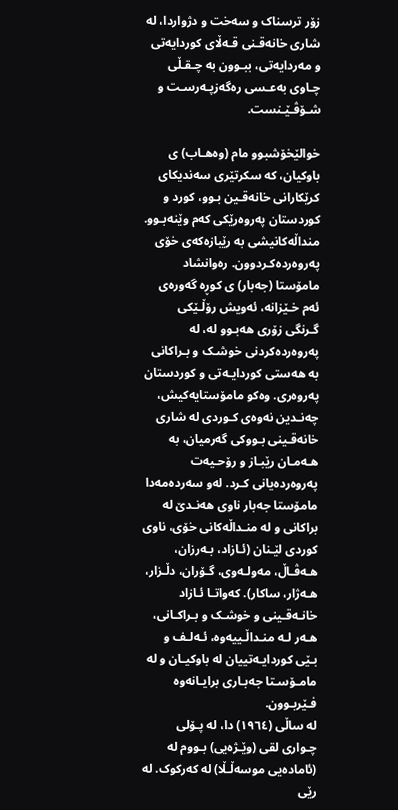زۆر ترسناک و سەخت و دژواردا، لە شاری خانەقـنی قـەڵای کوردایەتی و مەردایەتی، ببـوون بە چـقـڵی چـاوی بەعـسی رەگەزپـەرسـت و شـۆڤـێـنست.

خوالێخۆشبوو مام (وەهـاب) ی باوکیان، کە سکرتێری سەندیکای کرێکارانی خانەقـین بـوو، کورد و کوردستان پەروەرێکی کەم وێنەبـوو. منداڵەکانیشی بە رێبازەکەی خۆی پەروەردەکـردوون. رەوانشاد مامۆستا (جەبار) ی کوڕە گەورەی ئەم خـێزانە، ئەویش رۆڵـێکی گـرنگی زۆری هەبـوو لە، لە پەروەردەکردنی خوشـک و بـراکانی بە هەستی کوردایـەتی و کوردستان پەروەری. وەکو مامۆستایەکیش، چەنـدین نەوەی کـوردی لە شاری خانەقـینی بـووکی گەرمیان، بە هـەمـان رێبـاز و رۆحـیەت پەروەردەیانی کـرد. لەو سەردەمەدا مامۆستا جەبار ناوی هەنـدێ لە براکانی و لە منـداڵەکانی خۆی، ناوی کوردی لێـنان (ئـازاد، بـەرزان، هـەڤـاڵ، مەولـەوی، گـۆران، دڵـزار، هـەژار، ساکار). کەواتـا ئـازاد خانـەقـینی و خوشـک و بـراکـانی، هـەر لـە منـداڵـییەوە، ئـەلـف و بـێی کوردایـەتییان لە باوکیـان و لە مامـۆسـتا جەبـاری برایـانەوە فـێربـوون.
لە ساڵی (١٩٦٤) دا، لە پـۆلی چـواری لقی (وێـژەیی) بـووم لە (ئامادەیی موسەڵـڵا) لە کەرکوک. لە رێی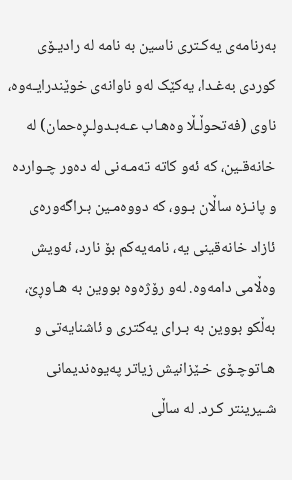بەرنامەی یەکـتری ناسین بە نامە لە رادیـۆی کوردی بەغـدا، یەکێک لەو ناوانەی خوێندرایـەوە، ناوی (فەتحوڵـڵا وەهـاب عـەبـدولـڕەحمان) لە خانەقـین، کە ئەو کاتە تەمـەنی لە دەور چـواردە و پانـزە ساڵان بـوو، کە دووەمـین بـراگەورەی ئازاد خانەقینی یە، نامەیەکم بۆ نارد، ئەویش وەڵامی دامەوە. لەو رۆژەوە بووین بە هـاوڕێ، بەڵکو بووین بە بـرای یەکتری و ئاشنایەتی و هـاتوچـۆی خـێزانیش زیاتر پەیوەندیمانی شـيرینتر کـرد. لە ساڵی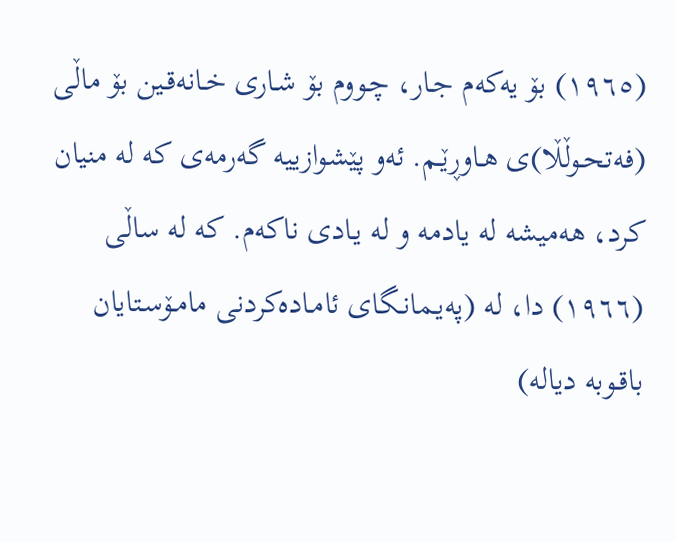(١٩٦٥) بۆ یەکەم جـار، چـووم بۆ شـاری خـانەقـین بۆ ماڵی (فەتحـوڵڵا)ی هـاوڕێـم. ئەو پێشوازییە گەرمەی کە لە منیان کرد، هەمیشە لە یادمە و لە یـادی ناکەم. کە لە ساڵی (١٩٦٦) دا، لە (پەیـمانـگای ئامـادەکردنی مامـۆسـتایان باقـوبە دیالە)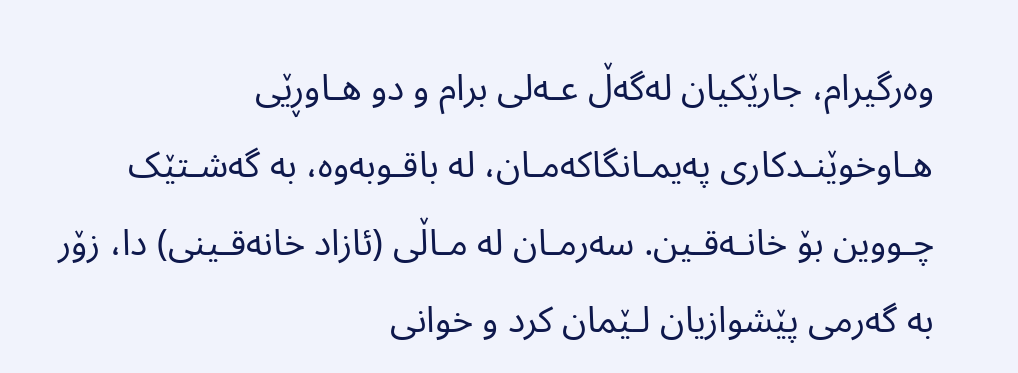وەرگیرام، جارێکیان لەگەڵ عـەلی برام و دو هـاوڕێی هـاوخوێنـدکاری پەیمـانگاکەمـان، لە باقـوبەوە، بە گەشـتێک چـووین بۆ خانـەقـین. سەرمـان لە مـاڵی (ئازاد خانەقـینی) دا، زۆر بە گەرمی پێشوازیان لـێمان کرد و خوانی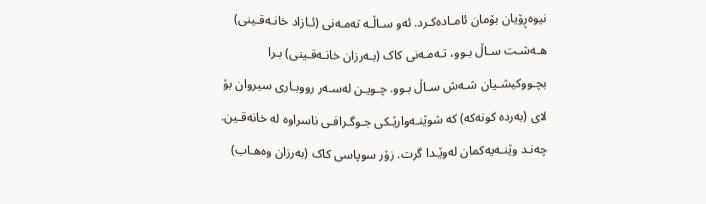نیوەڕۆیان بۆمان ئامـادەکـرد. ئەو سـاڵـە تەمـەنی (ئـازاد خانـەقـینی) هـەشـت سـاڵ بـوو، تـەمـەنی کاک (بـەرزان خانـەقـینی) بـرا بچـووکیشـیان شـەش سـاڵ بـوو. چـویـن لەسـەر رووبـاری سیروان بۆ لای (بەردە کونەکە) کە شوێنـەوارێـکی جـوگـرافـی ناسراوە لە خانەقـین. چەنـد وێنـەیەکمان لەوێـدا گرت. زۆر سوپاسی کاک (بەرزان وەهـاب)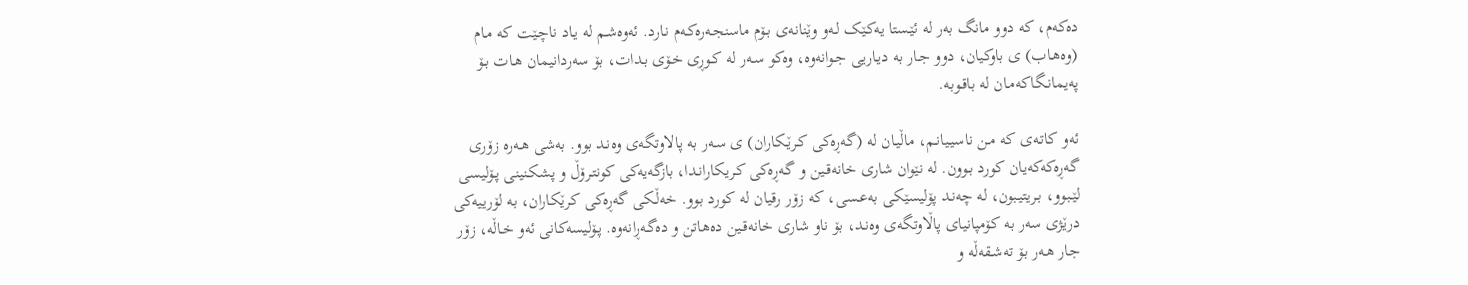دەکەم، کە دوو مانگ بەر لە ئێـستا یەکـێک لـەو وێنانەی بـۆم ماسنجـەرەکـەم نـارد. ئەوەشـم لە یـاد ناچـێت کە مـام (وەهـاب) ی باوکیان، دوو جـار بە دیـاریی جـوانەوە، وەکو سـەر لە کـوڕی خـۆی بـدات، بۆ سەردانیمان هـات بـۆ پەیمانـگاکەمـان لە باقـوبە.

ئەو کاتـەی کە مـن ناسیـیانـم، ماڵیـان لە (گەڕەکی کـرێـکاران) ی سـەر بە پالاوتگەی وەنـد بوو. بەشی هـەرە زۆری گەڕەکەکەیان کورد بـوون. لە نێوان شاری خانەقـین و گـەڕەکی کـریکارانـدا، بازگەیەکی کونتـرۆڵ و پشکـنینی پـۆلیسی لێـبوو، بـریتیـبون، لە چەنـد پۆلیسێکی بەعـسی، کە زۆر رقیان لە کورد بوو. خەڵـکی گەڕەکی کرێکاران، بە لۆرییەکی درێژی سەر بە کۆمپانیای پاڵاوتگەی وەنـد، بۆ ناو شاری خانەقـین دەهاتن و دەگـەڕانەوە. پـۆلیسەکانی ئەو خـاڵە، زۆر جار هـەر بۆ تەشـقەڵە و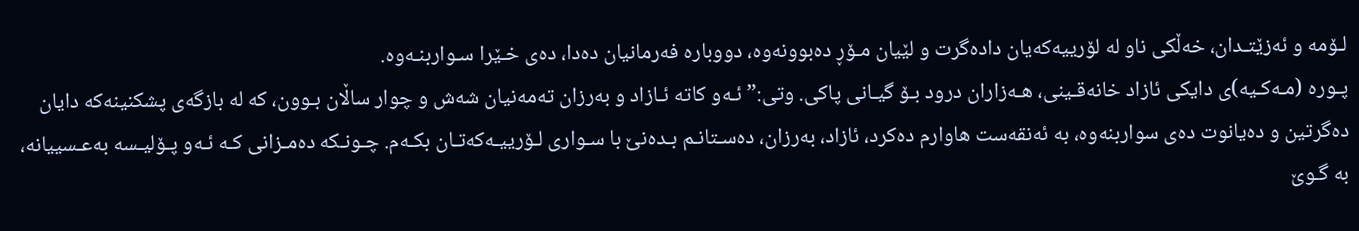لـۆمە و ئەزێتـدان، خەڵکی ناو لە لۆرییەکەیان دادەگرت و لێیان مـۆڕ دەبوونەوە، دووبارە فەرمانیان دەدا، دەی خـێرا سـواربنـەوە.
پـورە (مـەکـیە)ی دایکی ئازاد خانەقـینی، هـەزاران درود بـۆ گیـانی پاکی. وتی:” ئـەو کاتە ئـازاد و بەرزان تەمەنیان شەش و چوار ساڵان بـوون، کە لە بازگەی پشکنینەکە دایان دەگرتین و دەیانوت دەی سواربنەوە، بە ئەنقەست هاوارم دەکرد، ئازاد، بەرزان، دەسـتانـم بـدەنێ با سـواری لـۆرییـەکەتـان بکـەم. چـونـکە دەمـزانی کـە ئـەو پـۆلیـسە بەعـسییانە، بە گـوێ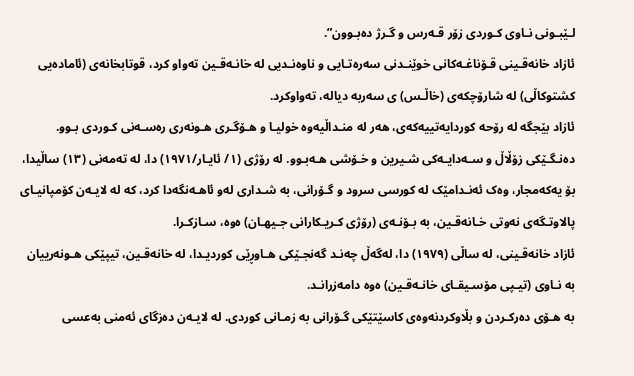لـێبـونی نـاوی کـوردی زۆر قـەرس و گـرژ دەبـوون”.
ئازاد خانەقـینی قـۆناغـەکانی خوێنـدنی سەرەتـایی و ناوەنـدیی لە خانـەقـین تەواو کرد، قوتابخانەی (ئامادەیی کشتوکاڵی) لە شارۆچکەی (خاڵـس) ی سەربە دیالە، تەواوکرد.
ئازاد بێجگە لە رۆحە کوردایەتییەکەی، هەر لە منـداڵیەوە خولیـا و هـۆگـری هـونەری رەسـەنی کـوردی بـوو. دەنـگـێکی زۆڵاڵ و سـەدایـەکی شـیرین و خـۆشی هـەبـوو. لە رۆژی (١/ ئایـار/١٩٧١) دا، لە تەمەنی (١٣) ساڵیدا، بۆ یەکەمجار، وەک ئەنـدامێک لە کورسی سرود و گـۆرانی، بە شـداری لەو ئاهـەنگەدا کرد، کە لە لایـەن کۆمپانیـای پالاوتـگەی نەوتی خـانەقـین، بە بـۆنـەی (رۆژی کـریـکارانی جـیهـان) ەوە، سـازکـرا.
ئازاد خانەقـینی، لە ساڵی (١٩٧٩) دا، لەگەڵ چەنـد گەنجـێکی هـاوڕێی کوردیـدا، لە خانەقـین، تیپێکی هـونەرییان بە نـاوی (تیـپی مۆسـیقـای خانـەقـین) ەوە دامەزرانـد.
بە هـۆی دەرکـردن و بڵاوکردنەوەی کاسێتێکی گـۆرانی بە زمـانی کوردی. لە لایـەن دەزگای ئەمنی بەعسی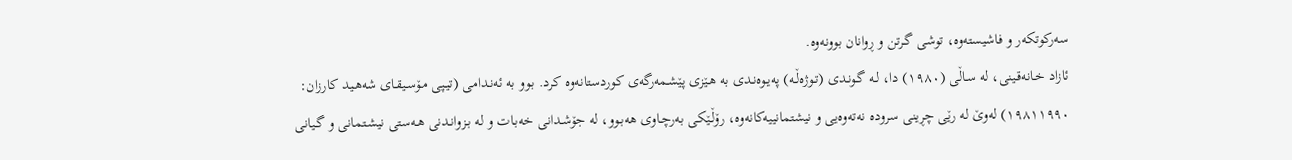سەرکوتکەر و فاشیستەوە، توشی گـرتن و ڕوانان بوونەوە.
ئازاد خـانەقـینی، لە سـاڵی (١٩٨٠) دا، لـە گـونـدی (تـوژەڵـە) پەیـوەنـدی بە هـێزی پێشـمەرگەی کوردستانەوە کرد. بـوو بە ئەنـدامی (تیـپی مـۆسـیقـای شەهـید کارزان: ١٩٨١١٩٩٠) لەوێ لە رێی چڕینی سرودە نەتەوەیی و نیشتمانییەکانەوە، رۆڵـێکی بەرچـاوی هەبـوو، لە جۆشـدانی خەبـات و لە بـزوانـدنی هـەستی نیشـتمانی و گـیانی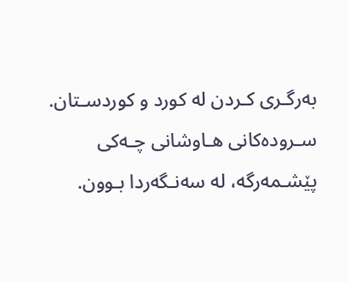بەرگـری کـردن لە کورد و کوردسـتان. سـرودەکانی هـاوشانی چـەکی پێشـمەرگە، لە سەنـگەردا بـوون.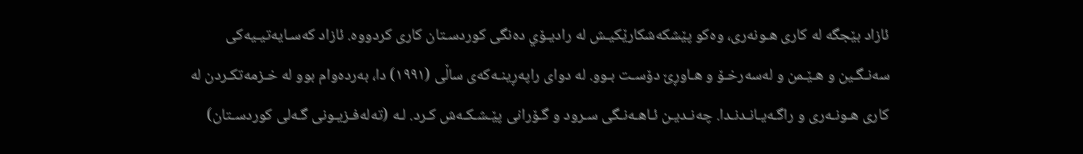ئازاد بێجگە لە کاری هـونەری، وەکو پێشکەشکارێکیـش لە رادیـۆي دەنگی کوردسـتان کاری کردووە. ئازاد کەسـایەتیـیەکی سەنـگـین و هـێـمن و لەسەرخـۆ و هـاوڕێ دۆسـت بـوو. لە دوای راپەڕینـەکەی ساڵی (١٩٩١) دا، بەردەوام بوو لە خـزمەتکـردن لە کاری هـونـەری و راگـەیـانـدنـدا. چەنـدیـن ئـاهـەنـگی سـرود و گـۆرانی پێـشـکـەش کـرد. لـە (تەلەفـزیـونی گـەلی کوردسـتان)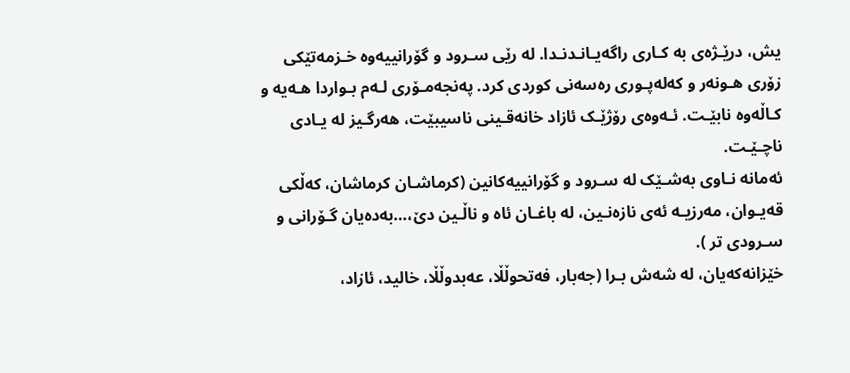یش، درێـژەی بە کـاری راگەیـانـدنـدا. لە رێی سـرود و گۆرانییەوە خـزمەتێکی زۆری هـونەر و کەلەپـوری رەسەنی کوردی کرد. پەنجەمـۆری لـەم بـواردا هـەیە و کـاڵەوە نابێـت. ئـەوەی رۆژێـک ئازاد خانەقـینی ناسیبێت، هەرگـیز لە یـادی ناچـێـت.
ئەمانە نـاوی بەشـێک لە سـرود و گۆرانییەکانین (کرماشـان کرماشان، کەڵکی قەیـوان، مەرزیـە ئەی نازەنـین، لە باغـان ئاه و ناڵـین دێ،…بەدەیان گـۆرانی و سـرودی تر ).
خێزانەکەیان، لە شەش بـرا (جەبار، فەتحوڵڵا، عەبدوڵڵا، خالید، ئازاد،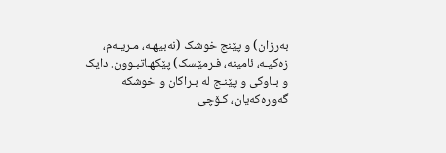بەرزان) و پێنج خوشک (نەبیهـە، مـریـەم، زەکیـە، ئامینە، فـرمێسک) پێکهـاتبـوون. دایک و بـاوکی و پێنـج لە بـراکان و خوشکە گەورەکەیان، کـۆچی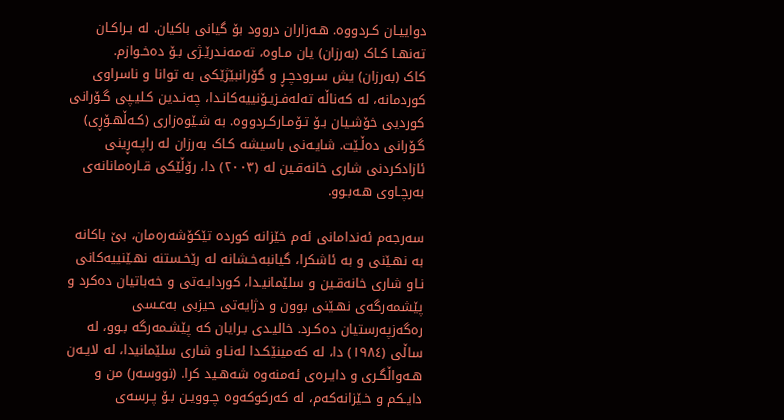دواییـان کـردووە. هـەزاران دروود بۆ گیانی باکیان. لە بـراکـان تەنهـا کـاک (بەرزان) یان مـاوە، تەمەنـدرێـژی بـۆ دەخـوازم.
کاک (بەرزان) یش سـرودچـڕ و گۆرانبێژێکی بە توانا و ناسراوی کوردمانە، لە کەناڵە تەلەفـزیـۆنییەکانـدا، چەنـدین کـلیـپی گـۆرانی کوردیی خۆشـیان بـۆ تـۆمـارکـردووە. بە شـێوەزاری (کـەڵهـۆڕی) گـۆرانی دەڵـێت. شایـەنی باسیشە کـاک بەرزان لە راپـەڕینی ئازادکردنی شاری خانەقـین لە (٢٠٠٣) دا، رۆڵێکی قـارەمانانەی بەرچـاوی هـەبـوو.

سەرجەم ئەندامانی ئەم خێزانە کوردە تێکۆشەرەمان، بێ باکانە بە نهـێنی و بە ئاشکرا، گیانبەخـشانە لە رێخـستنە نهـێنییەکانی نـاو شاری خانەقـین و سلێمانیـدا، کوردایـەتی و خەباتیان دەکرد و پێشمەرگەی نهـێنی بوون و دژایەتی حیزبی بەعـسی رەگەزپەرستیان دەکـرد. خالیـدی بـرایان کە پێشـمەرگە بـوو، لە ساڵی (١٩٨٤) دا، لە کەمینێکـدا لەنـاو شاری سلێمانیدا، لە لایـەن هـەواڵگـری و دایـرەی ئەمنەوە شەهـید کرا. (نووسەر) من و دایـکم و خـێزانەکەم، لە کەرکوکەوە چـوویـن بـۆ پـرسەی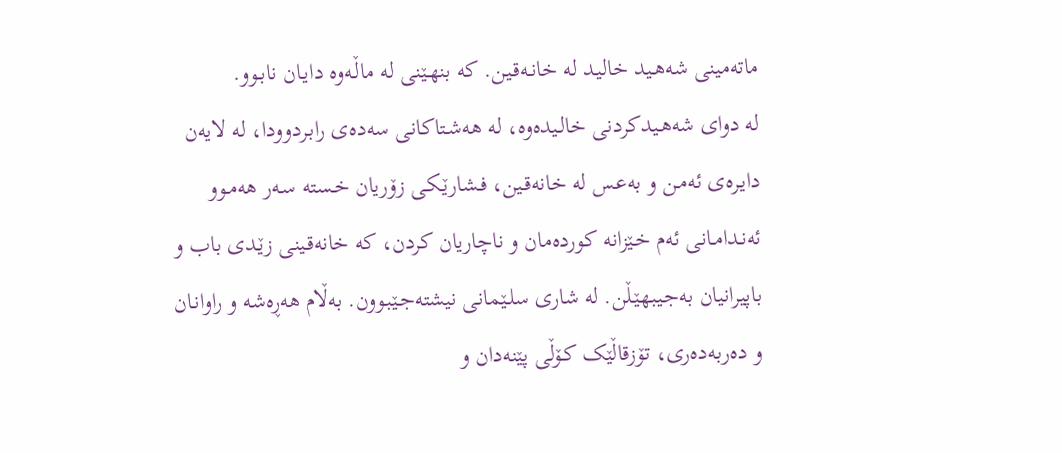ماتەمینی شەهـید خالیـد لە خانـەقـین. کە بنهـێنی لە ماڵـەوە دایـان نابـوو.
لە دوای شەهـیدکردنی خالـیدەوە، لە هەشـتاکانی سەدەی رابـردوودا، لە لایەن دایـرەی ئەمـن و بەعـس لە خانەقـین، فـشارێـکی زۆریان خـستە سـەر هەمـوو ئەنـدامـانی ئەم خـێزانە کوردەمان و ناچاریان کردن، کە خانەقـینی زێـدی باب و باپیرانیان بەجـیبهێـڵن. لە شاری سلـێمانی نیشتەجـێبـوون. بەڵام هەڕەشە و راوانـان و دەربەدەری، تۆزقاڵێک کـۆڵی پێنەدان و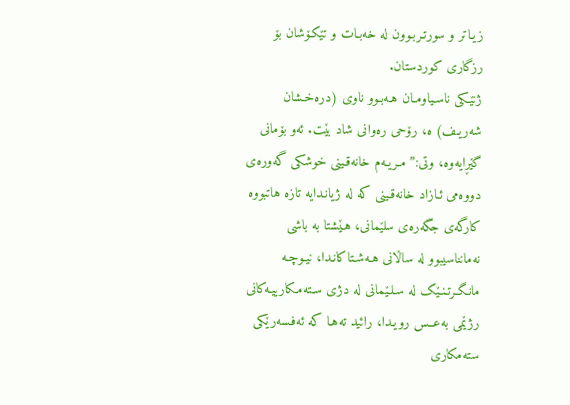زیـاتر و سورتـربـوون لە خەبـات و تێکـۆشان بۆ رزگاری کوردستان.
ژنێـکی ناسـیاومـان هـەبـوو ناوی (درەخـشان شەریـف) ە، رۆحی رەوانی شاد بێت. ئەو بۆمانی گێڕایەوە، وتی:” مـریـەم خانەقـینی خوشکی گەورەی دووەمی ئـازاد خانەقـینی کە لە ژیانـدایە تازە هاتبووە کارگەی جگەرەی سلێمانی، هـێشتا بە باشی نەمانناسیبوو لە ساڵانی هـەشـتاکانـدا، نیـوچـە مانـگـرتـنـێک لە سـلـێمانی لە دژی سـتەمـکارییـەکانی رژێمی بەعــس رویـدا، رائید تەهـا کە ئەفـسەرێکی ستەمکاری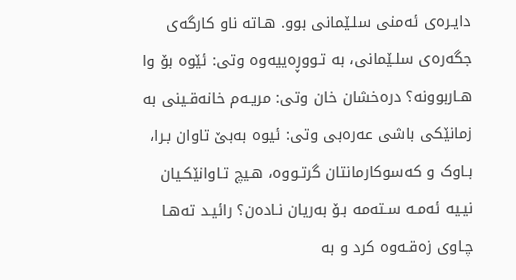دایـرەی ئەمنی سلـێمانی بوو. هـاتە ناو کارگەی جگەرەی سلـێمانی، بە تـووڕەییەوە وتی: ئێوە بۆ وا هـاربوونە؟ درەخشان خان وتی: مریـەم خانەقـینی بە زمانێکی باشی عەرەبی وتی: ئیوە بەبێ تاوان بـرا، بـاوک و کەسوکارمانتان گرتـووە، هـیچ تـاوانێکـیان نیـیە ئەمـە سـتەمە بـۆ بەریان نـادەن؟ رائیـد تەهـا چـاوی زەقـەوە کرد و بە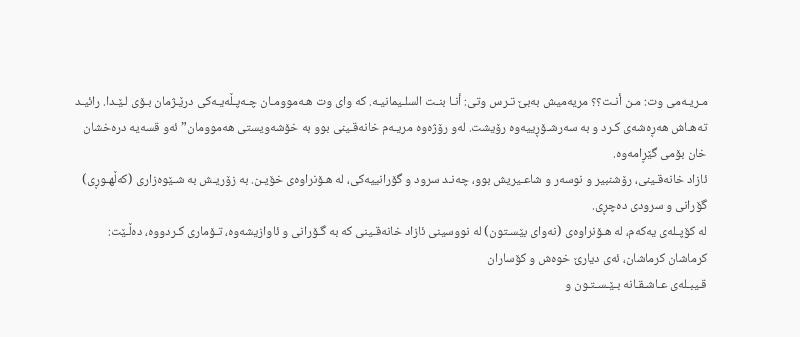مـریـەمی وت: مـن أنـت؟؟ مریەمیش بەبێ تـرس وتی: أنـا بنـت السلـیمانیـە. کە وای وت هـەموومـان چـەپـڵەیـەکی درێـژمان بـۆی لـێـدا. رائیـد تەهـاش هەڕەشەی کـرد و بە سەرشـۆڕییەوە رۆیشت. لەو رۆژەوە مریـەم خانەقـینی بوو بە خۆشەویستی هەموومان” ئەو قسەیە درەخشان خان بۆمی گێڕامەوە.
ئازاد خانەقـینی، رۆشنبیر و نوسەر و شاعـیریش بوو، چەنـد سرود و گۆرانییەکی، لە هـۆنراوەی خۆیـن. بە زۆریـش بە شـێوەزاری (کەڵهـوڕی) گۆرانی و سرودی دەچڕی.
لە کۆپـلەی یەکەم، لە هـۆنراوەی (نەوای بێسـتون) لە نووسینی ئازاد خانەقـینی کە بە گـۆرانی و ئاوازیشەوە، تـۆماری کـردووە، دەڵـێت:
کرماشان کرماشان، ئەی دیارێ خوەش و کۆساران
قـیبـلەی عـاشـقـانە بـێـسـتـون و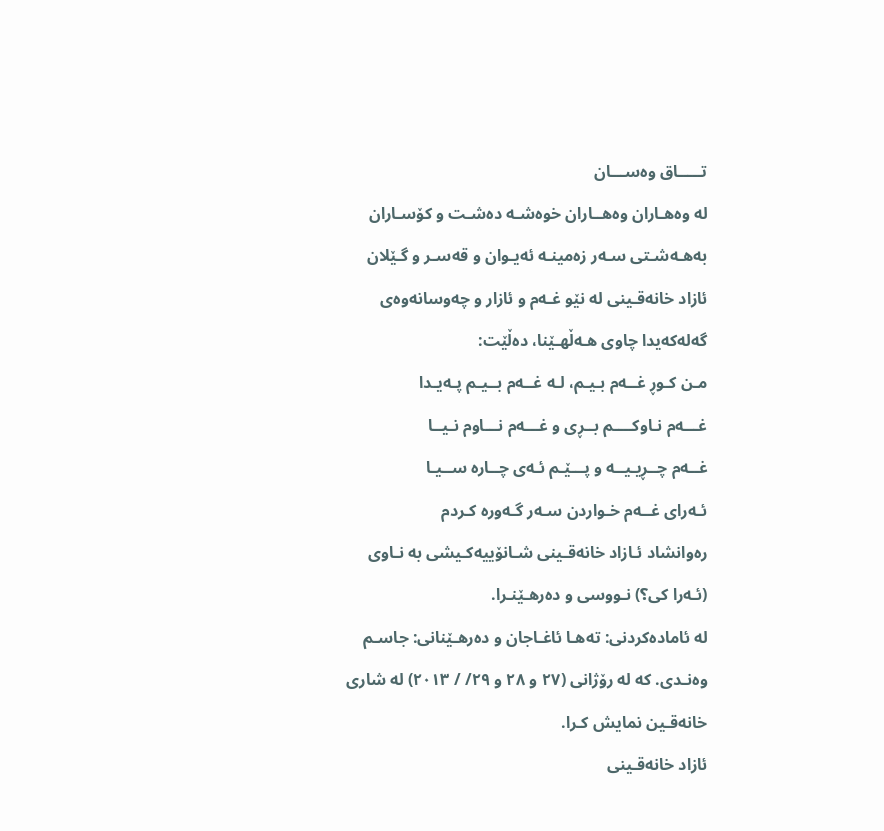تـــــاق وەســـان
لە وەهـاران وەهــاران خوەشـە دەشـت و کۆسـاران
بەهـەشـتی سـەر زەمینـە ئەیـوان و قەسـر و گـێلان
ئازاد خانەقـینی لە نێو غـەم و ئازار و چەوسانەوەی گەلەکەیدا چاوی هـەڵهـێنا، دەڵێت:
مـن کـوڕ غــەم بـیـم، لـە غــەم بــيـم پـەیـدا
غـــەم نـاوکــــم بــڕی و غـــەم نـــاوم نـيــا
غــەم چــڕیـیــە و پـــێـم ئـەی چــارە ســیـا
ئـەرای غــەم خـواردن سـەر گـەورە کـردم
رەوانشاد ئـازاد خانەقـینی شـانۆییەکـیشی بە نـاوی (ئـەرا کی؟) نـووسی و دەرهـێنـرا.
لە ئامادەکردنی: تەهـا ئاغـاجان و دەرهـێنانی: جاسـم وەنـدی. کە لە رۆژانی (٢٧ و ٢٨ و ٢٩/ / ٢٠١٣) لە شاری خانەقـین نمایش کـرا.
ئازاد خانەقـینی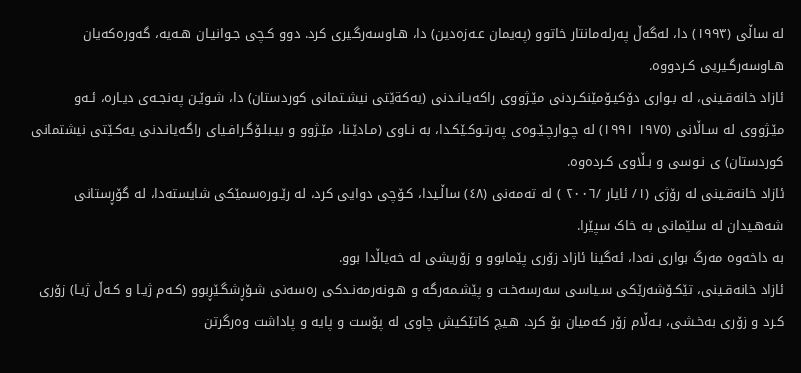لە ساڵی (١٩٩٣) دا، لەگەڵ پەرلەمانتار خاتوو (پەیمان عـەزەدین) دا، هـاوسەرگـیری کرد. دوو کـچی جـوانیـان هـەیە، گەورەکەیان هـاوسەرگـیریی کـردووە.
ئازاد خانەقـینی، لە بـواری دۆکیـۆمێنکـردنی مێـژووی راکەیـانـدنی (یەکةێتی نیشـتمانی کوردستان) دا، شـوێـن پەنجـەی دیـارە، ئـەو مێـژووی لە سـاڵانی (١٩٧٥ ١٩٩١) لە چـوارچـێـوەی پەرتـوکـێکـدا، بە نـاوی (مـادێـنا، مێـژوو و بیـبلـۆگـرافـیای راگەیانـدنی یەکـێتی نیشتمانی کوردستان) ی نـوسی و بـڵاوی کـردەوە.
ئازاد خانەقـینی لە رۆژی (١/ ئایار /٢٠٠٦ ) لە تەمەنی (٤٨) ساڵـیدا، کـۆچی دوایی کرد، لە رێـورەسمێکی شایستەدا، لە گۆڕستانی شەهـیدان لە سلێمانی بە خاک سپێرا.
بە داخەوە مەرگ بواری نەدا، ئەگینا ئازاد زۆری پێمابوو و زۆریشی لە خەیاڵدا بوو.
ئازاد خانەقـینی، تێکـۆشەرێکی سـیاسی سەرسەخـت و پێشـمەرگە و هـونەرمەنـدکی رەسەنی شـۆڕشگـێڕبوو (کـەم ژیـا و کـەڵ ژیـا) زۆری کـرد و زۆری بەخـشی، بـەڵام زۆر کەمیان بۆ کرد. هـیچ کاتێکیش چاوی لە پۆست و پایە و پاداشت وەرگرتن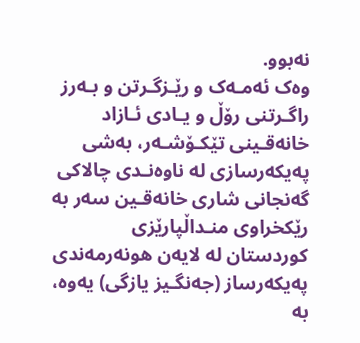نەبوو.
وەک ئەمـەک و رێـزگـرتن و بـەرز راگـرتنی رۆڵ و یـادی ئـازاد خانەقـینی تێکـۆشـەر، بەشی پەیکەرسازی لە ناوەنـدی چالاکی گەنجانی شاری خانەقـین سەر بە رێکخراوی منـداڵپارێزی کوردستان لە لایەن هونەرمەندی پەیکەرساز (جەنگـیز یازگی) یەوە، بە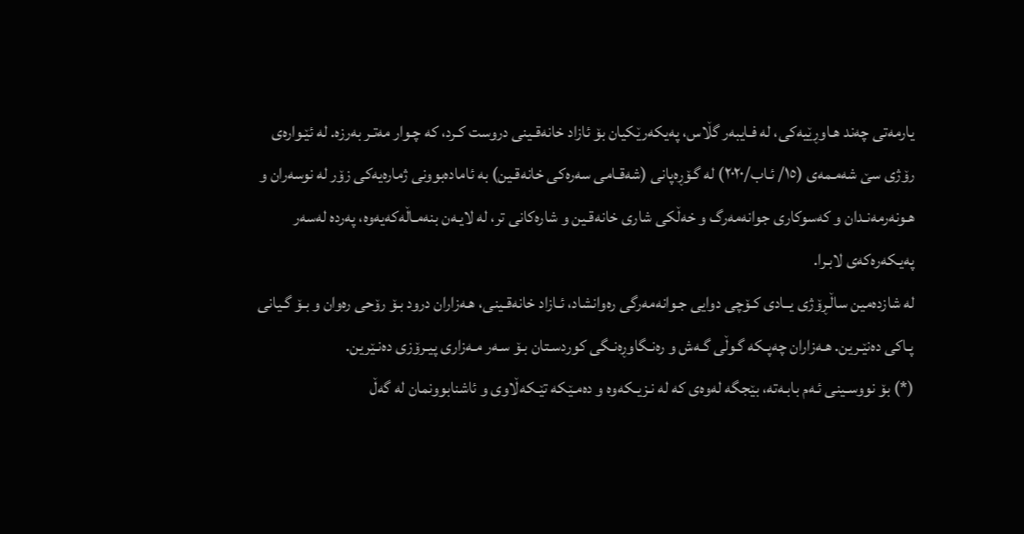یارمەتی چەند هـاوڕێیەکی، لە فـایبەر گڵاس، پەیکەرێکیان بۆ ئازاد خانەقـینی دروست کـرد، کە چـوار مەتـر بەرزە. لە ئێـوارەی رۆژی سێ شەمـمەی (١٥/ ئـاب/٢٠٢٠) لە گـۆڕەپانی (شەقـامی سەرەکی خانەقـین) بە ئامادەبوونی ژمارەیەکی زۆر لە نوسەران و هـونەرمەنـدان و کەسوکاری جوانەمەرگ و خەڵکی شاری خانەقـین و شارەکانی تر، لە لایـەن بنەمـاڵەکەیەوە، پەردە لەسەر پەیـکەرەکەی لابـرا.
لە شازدەمین ساڵـڕۆژی یــادی کـۆچی دوایی جـوانەمەرگی رەوانشاد، ئـازاد خانەقـینی، هـەزاران درود بـۆ رۆحی رەوان و بـۆ گـیانی پـاکی دەنێـرین. هـەزاران چەپـکە گـوڵی گـەش و رەنـگاوڕەنـگی کوردسـتان بـۆ سـەر مـەزاری پیـرۆزی دەنـێرین.
(*) بۆ نووسـینی ئـەم بابـەتە، بێجگە لەوەی کە لە نـزیـکەوە و دەمـێکە تێـکەڵاوی و ئاشنابوونمان لە گەڵ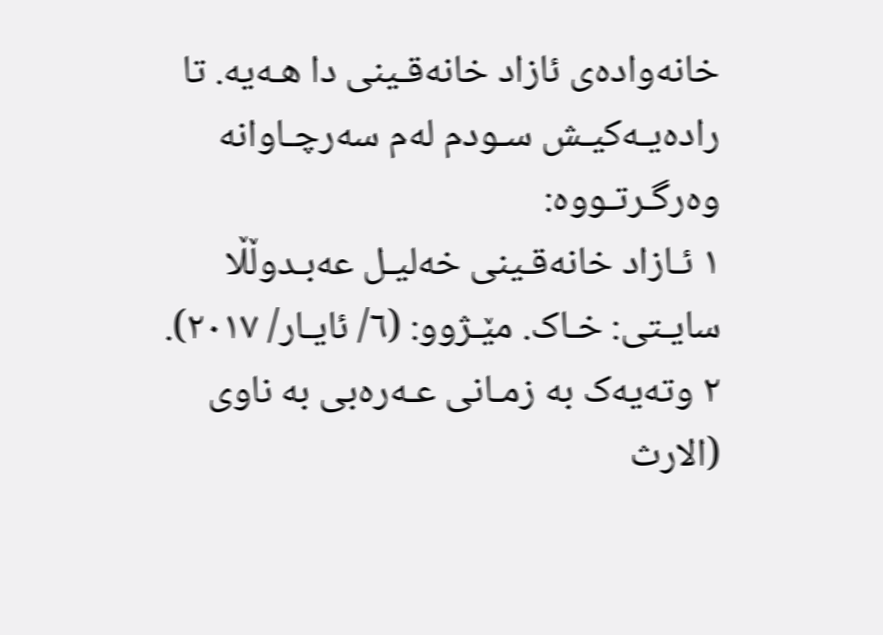خانەوادەی ئازاد خانەقـینی دا هـەیە. تا رادەیـەکیـش سـودم لەم سەرچـاوانە وەرگـرتـووە:
١ ئـازاد خانەقـینی خەلیـل عەبـدوڵڵا سایـتی: خـاک. مێـژوو: (٦/ ئایـار/ ٢٠١٧).
٢ وتەیەک بە زمـانی عـەرەبی بە ناوی (الارث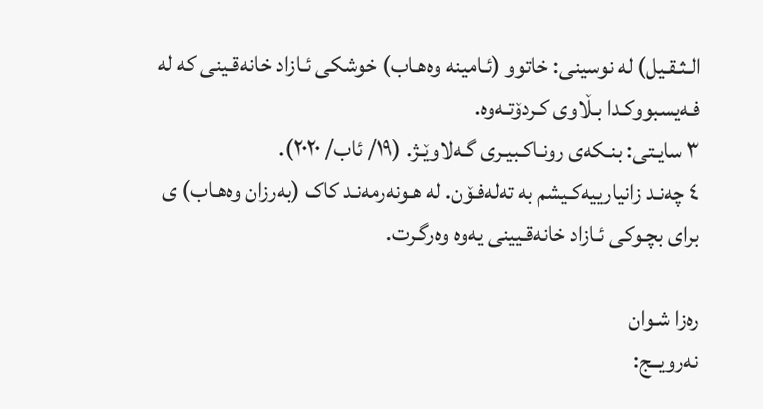الـثـقـیل) لە نوسینی: خاتوو (ئـامینە وەهـاب) خوشکی ئـازاد خانەقـینی کە لە فـەیسبووکـدا بـڵاوی کـردۆتـەوە.
٣ سایـتی: بنـکەی رونـاکـبیـری گـەلاوێـژ. (١٩/ ئاب/ ٢٠٢٠).
٤ چەنـد زانیارییەکـیشم بە تەلەفـۆن. لە هـونەرمەنـد کاک (بەرزان وەهـاب) ی برای بچـوکی ئـازاد خانەقـیینی یەوە وەرگـرت.

رەزا شـوان
نەرویــج: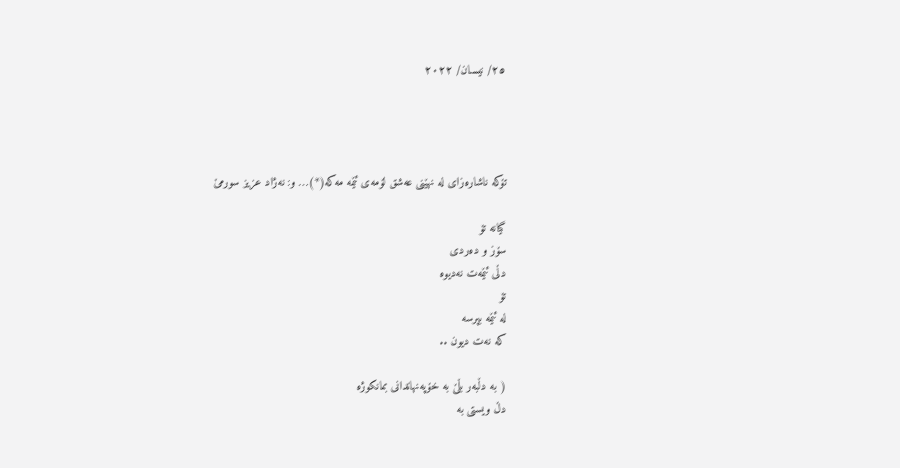٢٥/ نیسـان/ ٢٠٢٢




تۆكه‌ ناشاره‌زای له‌ نهێنی عه‌شق لۆمه‌ی ئێمه‌ مه‌كه(*)… و: نه‌ژاد عزیز سورمێ‌

گیانه‌ تۆ
سۆز و ده‌ردی
دڵی ئێمه‌ت نه‌دیوه‌
تۆ
له‌ ئێمه‌ بپرسه‌
كه‌ نه‌ت دیون ..

( به‌‌ دڵبه‌ر بڵێ به‌ خۆپه‌نهاندانی بمانكوژه‌
دڵ ویستی به‌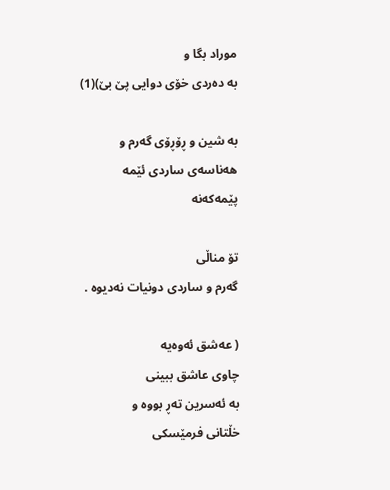موراد‌ بگا و
به‌ ده‌ردی خۆی دوایی پێ بێ)(1)

به‌ شین و ڕۆڕۆی گه‌رم و
هه‌ناسه‌ی ساردی ئێمه‌
پێمه‌كه‌نه‌

تۆ مناڵی
گه‌رم و ساردی دونیات نه‌دیوه‌ .

( عه‌شق ئه‌وه‌یه‌
چاوی عاشق ببینی
به‌ ئه‌سرین ته‌ڕ بووه‌ و
خڵتانی‌ فرمێسكی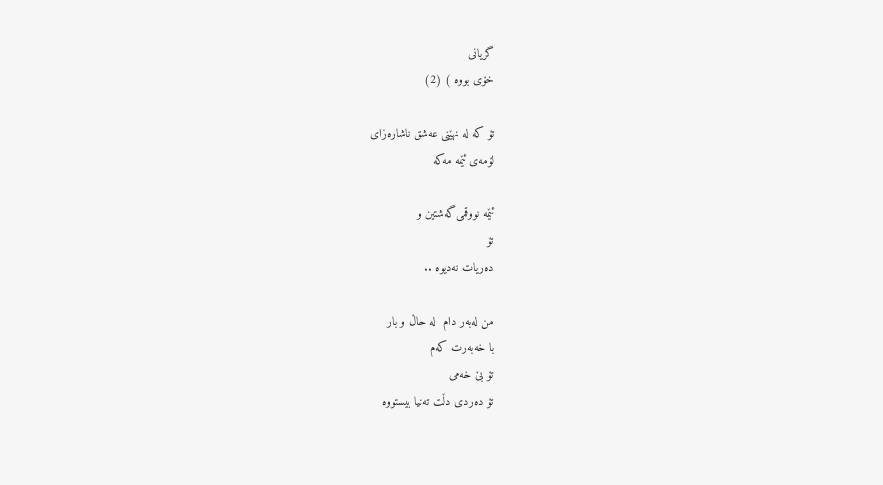گریانی
خۆی بووه‌ ) (2)

تۆ كه‌ له‌ نهێنی عه‌شق ناشاره‌زای
لۆمه‌ی ئێمه‌ مه‌كه‌

ئێمه‌ نووقمی‌گه‌شتین و
تۆ
ده‌ریات نه‌دیوه‌ ..

من له‌به‌ر دام ‌ له‌ حاڵ و بار
با خه‌به‌رت كه‌م
تۆ بێ خه‌می
تۆ ده‌ردی دڵت ته‌نیا بیستووه‌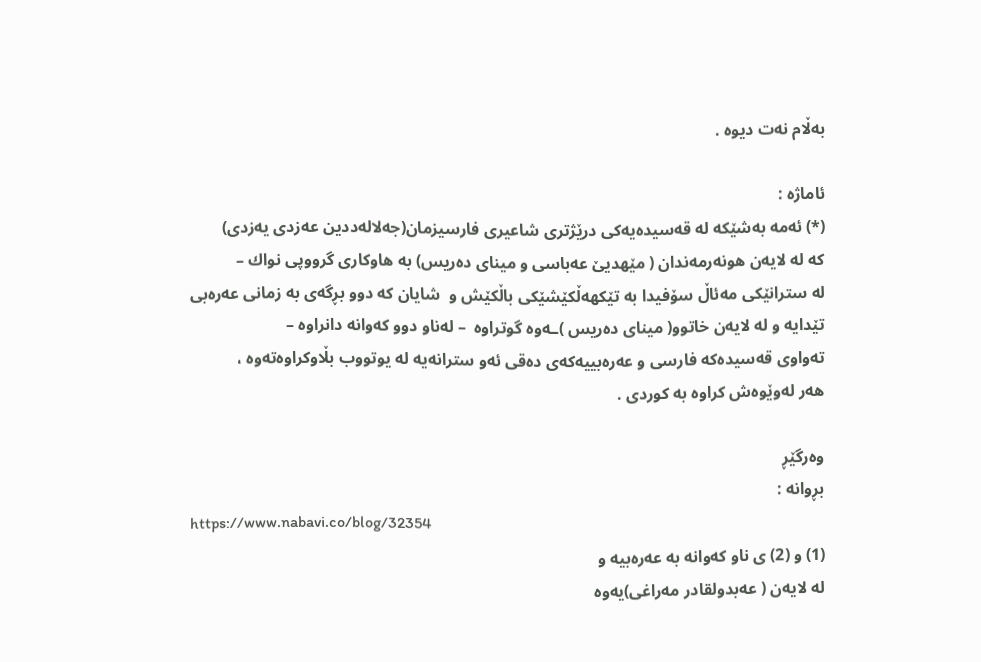به‌ڵام نه‌ت دیوه‌ .

ئاماژه‌ :
(*) ئه‌مه‌ به‌شێكه‌ له‌ قه‌سیده‌یه‌كی درێژتری شاعیری فارسیزمان(جه‌لاله‌ددین عه‌زدی یه‌زدی)
كه‌ له‌ لایه‌ن هونه‌رمه‌ندان ( مێهدیێ عه‌باسی و مینای ده‌ریس) به‌ هاوكاری گرووپی نواك –
له‌ سترانێكی مه‌ئاڵ سۆفیدا به‌ تێكهه‌ڵكێشێكی باڵكێش و ‌ شایان كه‌ دوو بڕگه‌ی به‌ زمانی عه‌ره‌بی تێدایه‌ و له‌‌ لایه‌ن خاتوو( مینای ده‌ریس )ـه‌وه‌‌ گوتراوه‌ ‌ – له‌ناو دوو كه‌وانه دانراوه‌ –
ته‌واوی قه‌سیده‌كه‌ فارسی و عه‌ره‌بییه‌كه‌ی ده‌قی ئه‌و سترانه‌یه له‌ یوتووب بڵاوكراوه‌ته‌وه‌‌ ،
هه‌ر له‌وێوه‌ش كراوه‌ به‌ كوردی .

وه‌رگێڕ
بڕوانه‌ :
https://www.nabavi.co/blog/32354
(1) و (2) ی ناو كه‌وانه‌ به‌ عه‌ره‌بیه‌ و
له‌ لایه‌ن ( عه‌بدولقادر مه‌راغی)یه‌وه‌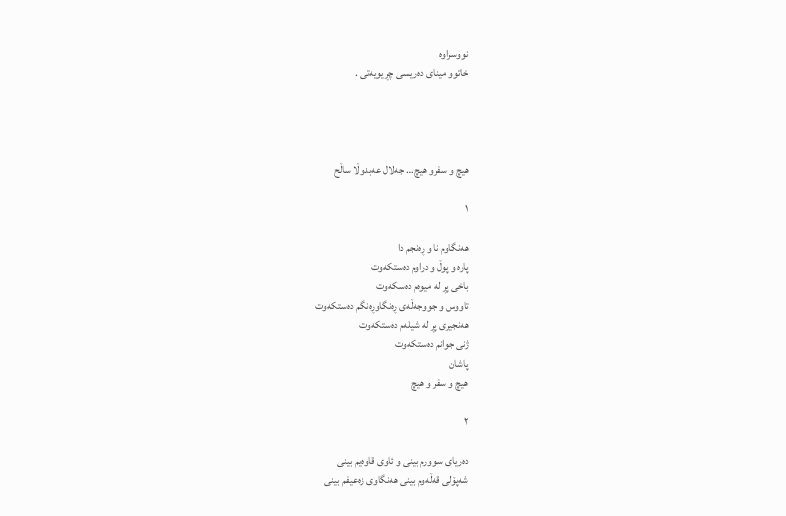نووسراوه‌
خاتوو مینای ده‌ریسی‌ چڕیویه‌تی‌ .




هیچ و سفرو هیچ… جەلال عەبدوڵا ساڵح

١

هەنگاوم نا و ڕەنجم دا
پارە و پوڵ و دراوم دەستکەوت
باخی پڕ لە میوەم دەسکەوت
تاووس و جووجەڵەی ڕەنگاوڕەنگم دەستکەوت
هەنجیری پڕ لە شیلەم دەستکەوت
ژنی جوانم دەستکەوت
پاشان
هیچ و سفر و هیچ

٢

دەریای سوورم بینی و ئاوی قاوەیم بینی
شەپۆلی قەڵەوم بینی هەنگاوی زەعیفم بینی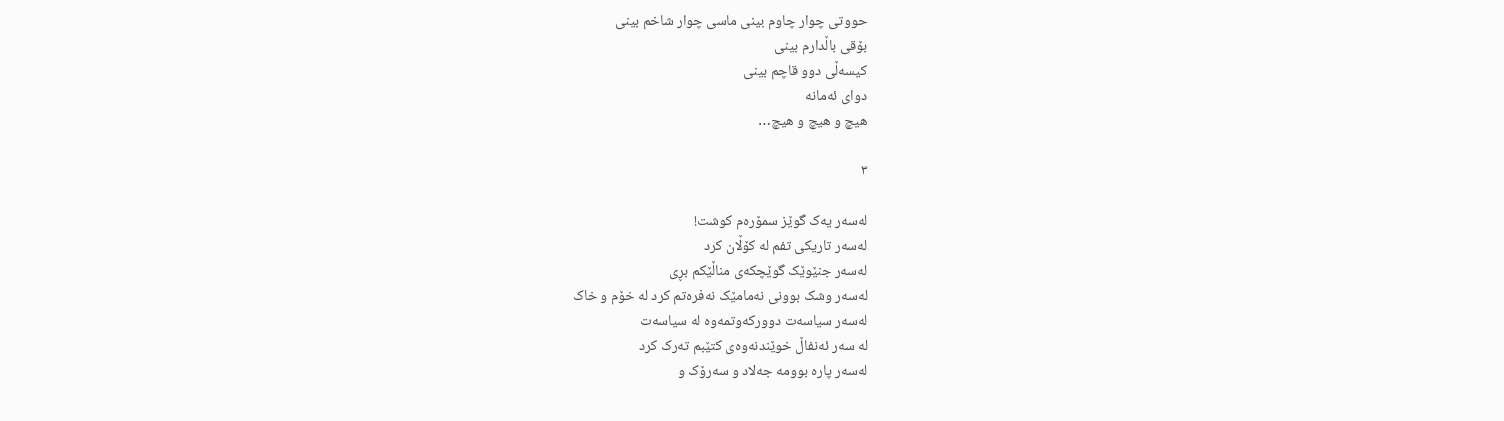حووتی چوار چاوم بینی ماسی چوار شاخم بینی
بۆقی باڵدارم بینی
کیسەڵی دوو قاچم بینی
دوای ئەمانە
هیچ و هیچ و هیچ…

٣

لەسەر یەک گوێز سمۆرەم کوشت!
لەسەر تاریکی تفم لە کۆڵان کرد
لەسەر جنێوێک گوێچکەی مناڵێکم بڕی
لەسەر وشک بوونی نەمامێک نەفرەتم کرد لە خۆم و خاک
لەسەر سیاسەت دوورکەوتمەوە لە سیاسەت
لە سەر ئەنفاڵ خوێندنەوەی کتێبم تەرک کرد
لەسەر پارە بوومە جەلاد و سەرۆک و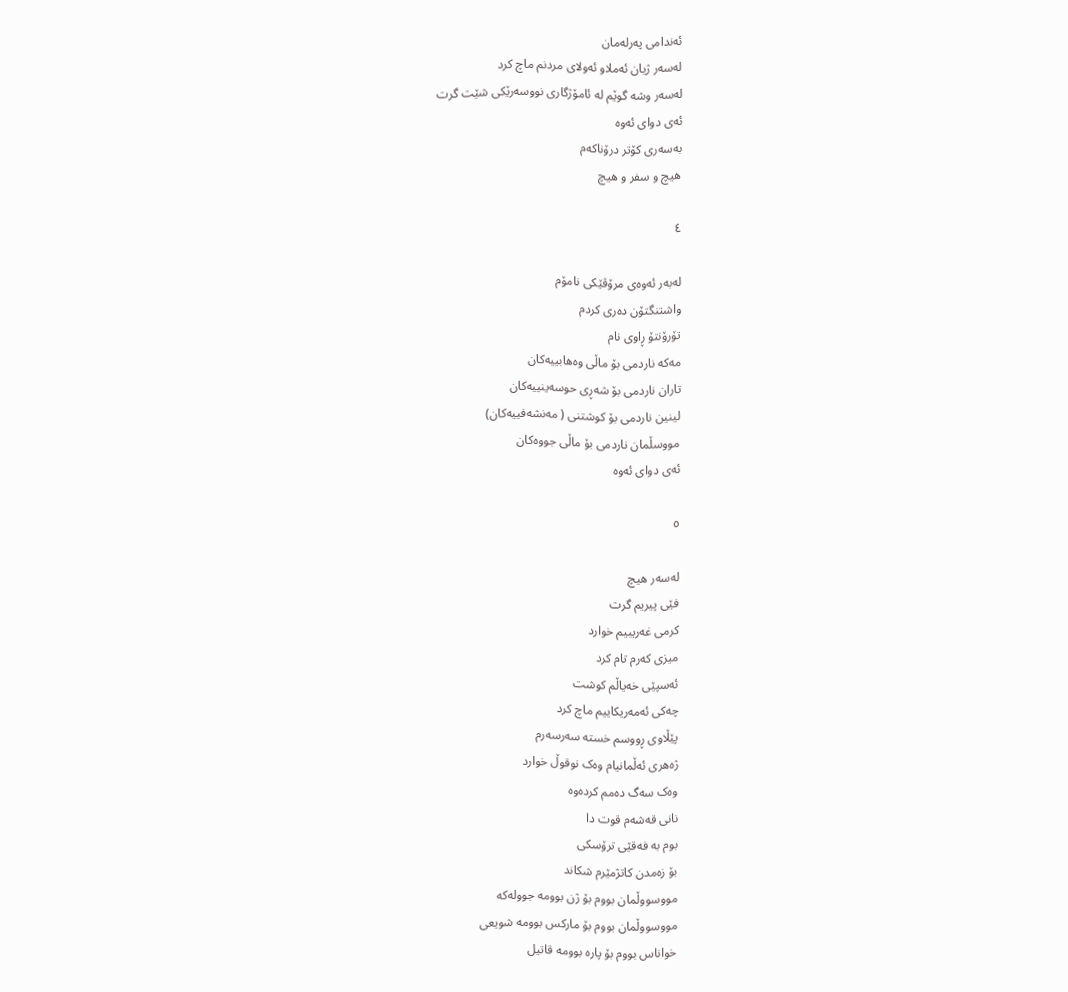ئەندامی پەرلەمان
لەسەر ژیان ئەملاو ئەولای مردنم ماچ کرد
لەسەر وشە گوێم لە ئامۆژگاری نووسەرێکی شێت گرت
ئەی دوای ئەوە
بەسەری کۆتر درۆناکەم
هیچ و سفر و هیچ

٤

لەبەر ئەوەی مرۆڤێکی نامۆم
واشتنگتۆن دەری کردم
تۆرۆنتۆ ڕاوی نام
مەکە ناردمی بۆ ماڵی وەهابییەکان
تاران ناردمی بۆ شەڕی حوسەینییەکان
لینین ناردمی بۆ کوشتنی ( مەنشەفییەکان)
مووسڵمان ناردمی بۆ ماڵی جووەکان
ئەی دوای ئەوە

٥

لەسەر هیچ
فێی پیریم گرت
کرمی غەریبیم خوارد
میزی کەرم تام کرد
ئەسپێی خەیاڵم کوشت
چەکی ئەمەریکاییم ماچ کرد
پێڵاوی ڕووسم خستە سەرسەرم
ژەهری ئەڵمانیام وەک نوقوڵ خوارد
وەک سەگ دەمم کردەوە
نانی قەشەم قوت دا
بوم بە فەقێی ترۆسکی
بۆ زەمدن کاتژمێرم شکاند
مووسووڵمان بووم بۆ ژن بوومە جوولەکە
مووسووڵمان بووم بۆ مارکس بوومە شویعی
خواناس بووم بۆ پارە بوومە قاتیل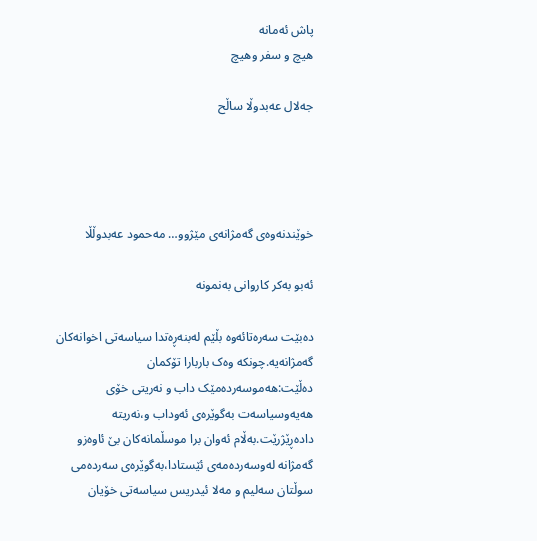پاش ئەمانە
هیچ و سفر وهیچ

جەلال عەبدوڵا ساڵح




خوێندنەوەی گەمژانەی مێژوو… مەحمود عەبدوڵڵا

ئەبو بەکر کاروانی بەنمونە

دەبێت سەرەتائەوە بڵێم لەبنەڕەتدا سیاسەتی اخوانەکان گەمژانەیە.چونکە وەک باربارا تۆکمان دەڵێت:هەموسەردەمێک داب و نەریتی خۆی هەیەوسیاسەت بەگوێرەی ئەوداب و،نەریتە دادەڕێژرێت.بەڵام ئەوان برا موسڵمانەکان بێ ئاوەزو گەمژانە لەوسەردەمەی ئێستادا،بەگوێرەی سەردەمی سوڵتان سەلیم و مەلا ئیدریس سیاسەتی خۆیان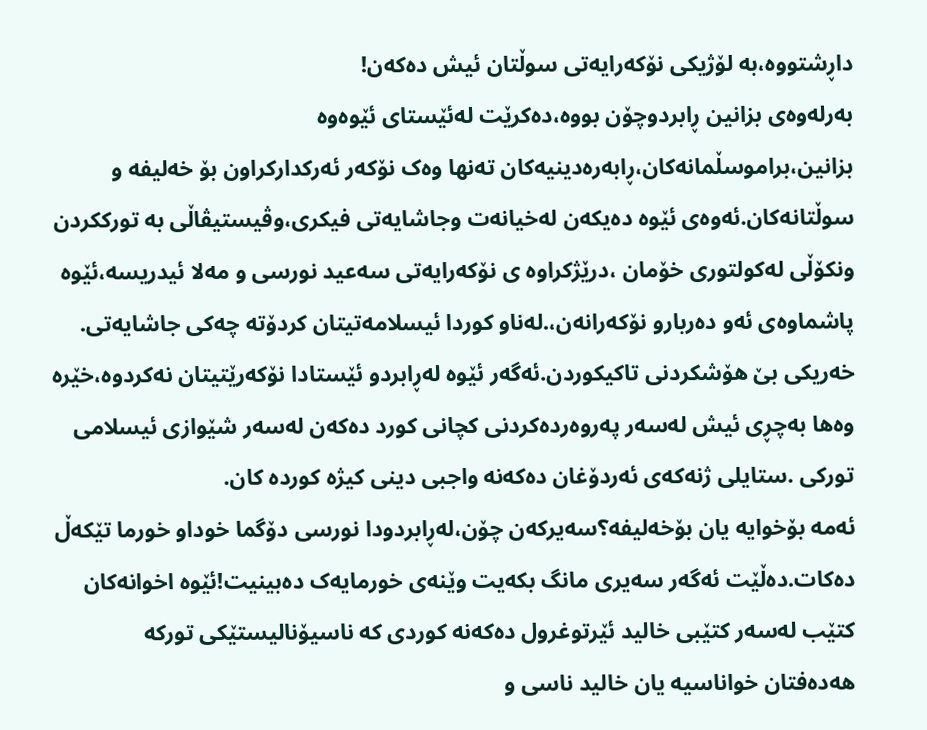داڕشتووە،بە لۆژیکی نۆکەرایەتی سوڵتان ئیش دەکەن!
بەرلەوەی بزانین ڕابردوچۆن بووە،دەکرێت لەئێستای ئێوەوە بزانین،براموسڵمانەکان،ڕابەرەدینیەکان تەنها وەک نۆکەر ئەرکدارکراون بۆ خەلیفە و سوڵتانەکان.ئەوەی ئێوە دەیکەن لەخیانەت وجاشایەتی فیکری،وڤیستیڤاڵی بە تورککردن ونکۆڵی لەکولتوری خۆمان ،درێژکراوه ی نۆکەرایەتی سەعید نورسی و مەلا ئیدریسە،ئێوە پاشماوەی ئەو دەربارو نۆکەرانەن،.لەناو کوردا ئیسلامەتیتان کردۆتە چەکی جاشایەتی.
خەریکی بێ هۆشکردنی تاکیکوردن.ئەگەر ئێوە لەڕابردو ئێستادا نۆکەرێتیتان نەکردوە،خێرە وەها بەچڕی ئیش لەسەر پەروەردەکردنی کچانی کورد دەکەن لەسەر شێوازی ئیسلامی تورکی .ستایلی ژنەکەی ئەردۆغان دەکەنە واجبی دینی کیژە کوردە کان.
ئەمە بۆخوایە یان بۆخەلیفە؟سەیرکەن چۆن،لەڕابردودا نورسی دۆگما خوداو خورما تێکەڵ دەکات.دەڵێت ئەگەر سەیری مانگ بکەیت وێنەی خورمایەک دەبینیت!ئێوە اخوانەکان کتێب لەسەر کتێبی خالید ئێرتوغرول دەکەنە کوردی کە ناسیۆنالیستێکی تورکە هەدەفتان خواناسیە یان خالید ناسی و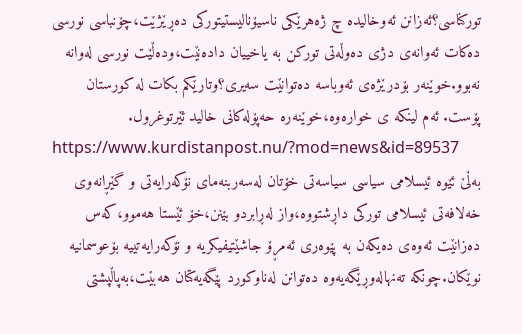تورکناسی؟ئەزانن ئەوخالیدە چ ژەهرێکی ناسیۆنالیستیتورکی دەڕێژێت،چۆنباسی نورسی دەکات ئەوانەی دژی دەوڵەتی تورکن بە یاخییان دادەنێت،ودەڵێت نورسی لەوانە نەبوو.خوێنەر بۆدرێژەی ئەوباسە دەتوانێت سەیری؟وتارێکم بکات لە کورستان پۆست. ئەم لینکە ی خوارەوە،خوێنەرە حەپۆلەکانی خالید ئێرتوغرول.
https://www.kurdistanpost.nu/?mod=news&id=89537
بەڵێ ئێوە ئیسلامی سیاسی سیاسەتی خۆتان لەسەربنەمای نۆکەرایەتی و گێڕانەوی خەلافەتی ئیسلامی تورکی داڕشتووە،واز لەڕابردو بێنن،خۆ ئێستا هەموو،کەس دەزانێت ئەوەی دەیکەن بە پێوەری ئەمڕۆ جاشێتیفیکریە و نۆکەرایەتییە بۆعوسمانیە نوێکان.چونکە تەنهالەوڕێگەیەوە دەتوانن لەناوکورد پێگەیەکتان هەبێت،بەپاڵپشتی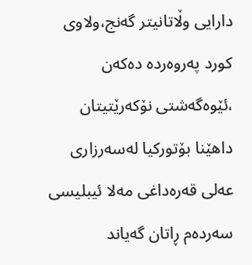دارایی وڵاتانیتر گەنج،ولاوی کورد پەروەردە دەکەن ،ئێوەگەشتی نۆکەرێتیتان داهێنا بۆتورکیا لەسەرزاری عەلی قەرەداغی مەلا ئیبلیسی سەردەم ڕاتان گەیاند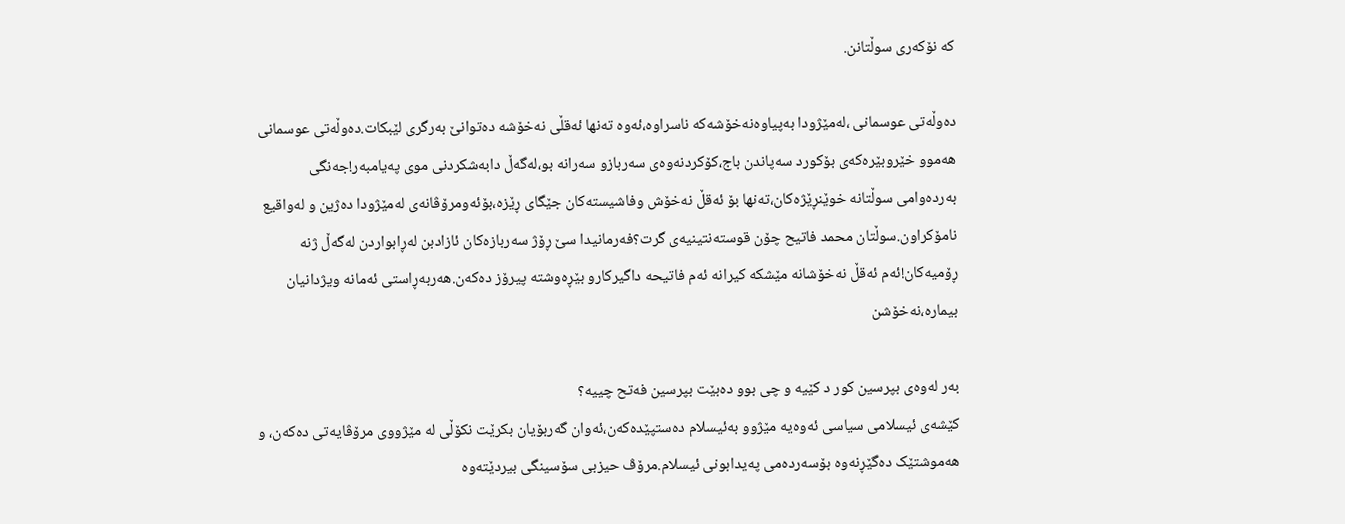کە نۆکەری سوڵتانن.

دەوڵەتی عوسمانی ،لەمێژودا بەپیاوەنەخۆشەکە ناسراوە،ئەوە تەنها ئەقڵی نەخۆشە دەتوانێ بەرگری لێبکات.دەوڵەتی عوسمانی هەموو خێروبێرەکەی بۆکورد سەپاندن باج،کۆکردنەوەی سەربازو سەرانە بو،لەگەڵ دابەشکردنی موی پەیامبەر!جەنگی بەردەوامی سوڵتانە خوێنڕێژەکان،تەنها بۆ ئەقڵ نەخۆش وفاشیستەکان جێگای ڕێزە،بۆئەومرۆڤانەی لەمێژودا دەژین و لەواقیع نامۆکراون.سوڵتان محمد فاتیح چۆن قوستەنتینیەی گرت؟فەرمانیدا سێ ڕۆژ سەربازەکان ئازادبن لەڕابواردن لەگەڵ ژنە ڕۆمیەکان!ئەم ئەقڵ نەخۆشانە مێشکە کیرانە ئەم فاتیحە داگیرکارو بێڕەوشتە پیرۆز دەکەن.هەربەڕاستی ئەمانە ویژدانیان بیمارە،نەخۆشن

بەر لەوەی بپرسین کور د کێیە و چی بوو دەبێت بپرسین فەتح چییە؟
کێشەی ئیسلامی سیاسی ئەوەیە مێژوو بەئیسلام دەستپێدەکەن،ئەوان گەربۆیان بکرێت نکۆڵی لە مێژووی مرۆڤایەتی دەکەن، و هەموشتێک دەگێڕنەوە بۆسەردەمی پەیدابونی ئیسلام.مرۆڤ حیزبی سۆسینگی بیردێتەوە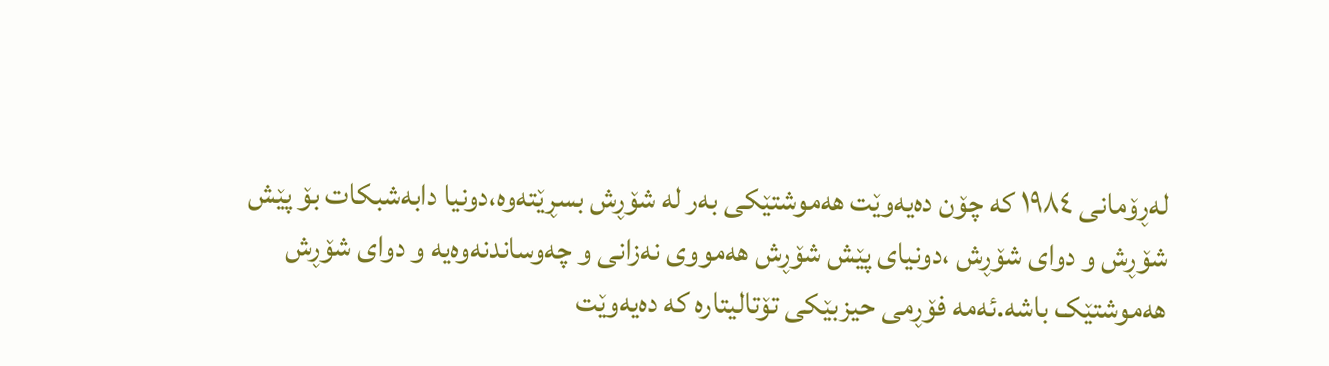لەڕۆمانی ۱۹٨٤ کە چۆن دەیەوێت هەموشتێکی بەر لە شۆڕش بسڕێتەوە،دونیا دابەشبکات بۆ پێش شۆڕش و دوای شۆڕش ،دونیای پێش شۆڕش هەمووی نەزانی و چەوساندنەوەیە و دوای شۆڕش هەموشتێک باشە.ئەمە فۆڕمی حیزبێکی تۆتالیتارە کە دەیەوێت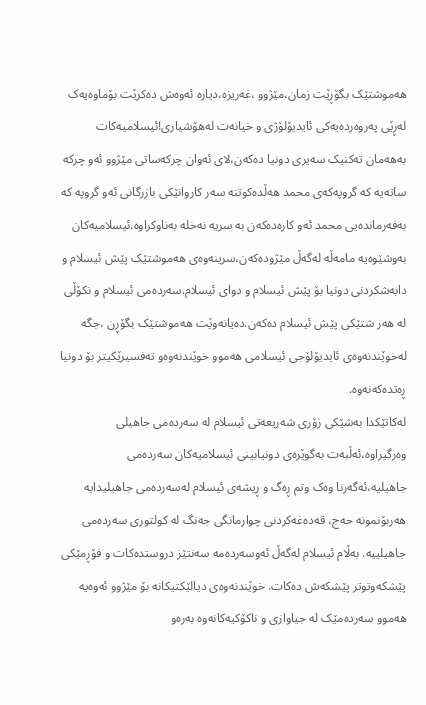هەموشتێک بگۆڕێت زمان،مێژوو ،غەریزە،دیارە ئەوەش دەکرێت بۆماوەیەک لەڕێی پەروەردەیەکی ئایدیۆلۆژی و خیانەت لەهۆشیاری!ئیسلامیەکات بەهەمان تەکنیک سەیری دونیا دەکەن،لای ئەوان چرکەساتی مێژوو ئەو چرکە ساتەیە کە گروپەکەی محمد هەڵدەکوتنە سەر کاروانێکی بازرگانی ئەو گروپە کە بەفەرماندەیی محمد ئەو کارەدەکەن بە سریە نەخلە بەناوکراوە.ئیسلامیەکان بەوشێوەیە مامەڵە لەگەڵ مێژودەکەن،سرینەوەی هەموشتێک پێش ئیسلام و دابەشکردنی دونیا بۆ پێش ئیسلام و دوای ئیسلام.سەردەمی ئیسلام و نکۆڵی لە هەر شتێکی پێش ئیسلام دەکەن.دەیانەوێت هەموشتێک بگۆڕن ،جگە لەخوێندنەوەی ئایدیۆلۆجی ئیسلامی هەموو خوێندنەوەو تەفسیرێکیتر بۆ دونیا ڕەتدەکەنەوە.
لەکاتێکدا بەشێکی زۆری شەریعەتی ئیسلام لە سەردەمی جاهیلی وەرگیراوە،ئەڵبەت بەگوێرەی دونیابینی ئیسلامیەکان سەردەمی جاهیلیە،ئەگەرنا وەک وتم ڕەگ و ڕیشەی ئیسلام لەسەردەمی جاهیلیدایە هەربۆنمونە حەج، قەدەغەکردنی چوارمانگی جەنگ لە کولتوری سەردەمی جاهیلییە. بەڵام ئیسلام لەگەڵ ئەوسەردەمە سەنتێز دروستدەکات و فۆڕمێکی پێشکەوتوتر پێشکەش دەکات. خوێندنەوەی دیالێکتیکانە بۆ مێژوو ئەوەیە هەموو سەردەمێک لە جیاوازی و ناکۆکیەکانەوە بەرەو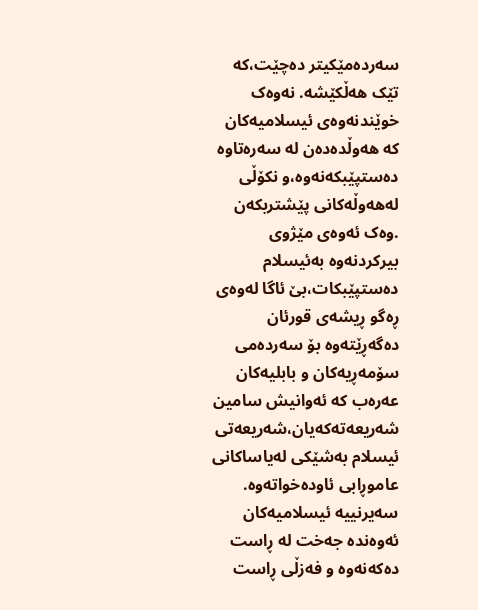سەردەمێکیتر دەچێت،کە تێک هەڵکێشە. نەوەک خوێندنەوەی ئیسلامیەکان کە هەوڵدەدەن لە سەرەتاوە دەستپێبکەنەوە،و نکۆڵی لەهەوڵەکانی پێشتربکەن .وەک ئەوەی مێژوی بیرکردنەوە بەئیسلام دەستپێبکات،بێ ئاگا لەوەی ڕەگو ڕیشەی قورئان دەگەڕێتەوە بۆ سەردەمی سۆمەڕیەکان و بابلیەکان عەرەب کە ئەوانیش سامین شەریعەتەکەیان،شەریعەتی ئیسلام بەشێکی لەیاساکانی عاموڕابی ئاودەخواتەوە. سەیرنییە ئیسلامیەکان ئەوەندە جەخت لە ڕاست دەکەنەوە و فەزڵی ڕاست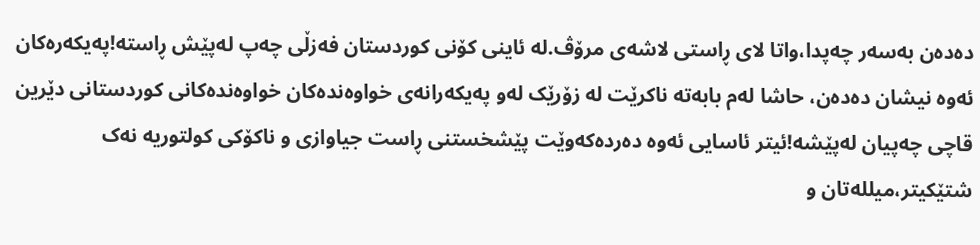دەدەن بەسەر چەپدا،واتا لای ڕاستی لاشەی مرۆڤ.لە ئاینی کۆنی کوردستان فەزڵی چەپ لەپێش ڕاستە!پەیکەرەکان ئەوە نیشان دەدەن، حاشا لەم بابەتە ناکرێت لە زۆرێک لەو پەیکەرانەی خواوەندەکان خواوەندەکانی کوردستانی دێرین قاچی چەپیان لەپێشە!ئیتر ئاسایی ئەوە دەردەکەوێت پێشخستنی ڕاست جیاوازی و ناکۆکی کولتوریە نەک شتێکیتر،میللەتان و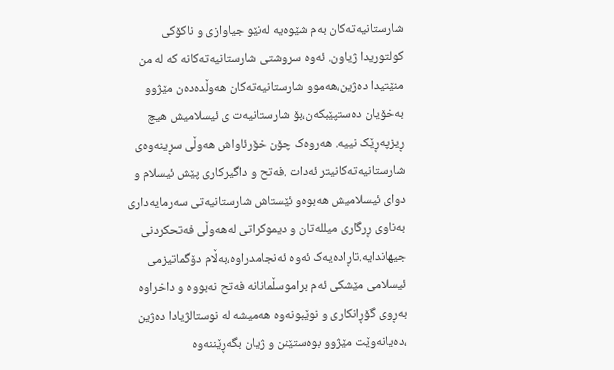شارستانیەتەکان بەم شێوەیە لەنێو جیاوازی و ناکۆکی کولتوریدا ژیاون. ئەوە سروشتی شارستانیەتەکانە کە لە من منێتیدا دەژین،هەموو شارستانیەتەکان هەوڵدەدەن مێژوو بەخۆیان دەستپێبکەن،بۆ شارستانیەت ی ئیسلامیش هیچ ڕیزپەڕێک نییە. هەروەک چۆن خۆرئاواش هەوڵی سڕینەوەی شارستانیەتەکانیتر ئەدات .فەتح و داگیرکاری پێش ئیسلام و دوای ئیسلامیش هەبوەو ئێستاش شارستانیەتی سەرمایەداری بەناوی ڕرگاری میللەتان و دیموکراتی لەهەوڵی فەتحکردنی جیهاندایە.تاڕادەیەک ئەوە ئەنجامدراوە،بەڵام دۆگماتیزمی ئیسلامی مێشکی ئەم براموسڵمانانە فەتح نەبووە و داخراوە بەڕوی گۆڕانکاری و نوێبونەوە هەمیشە لە نوستالژیادا دەژین ،دەیانەوێت مێژوو بوەستێنن و ژیان بگەڕێننەوە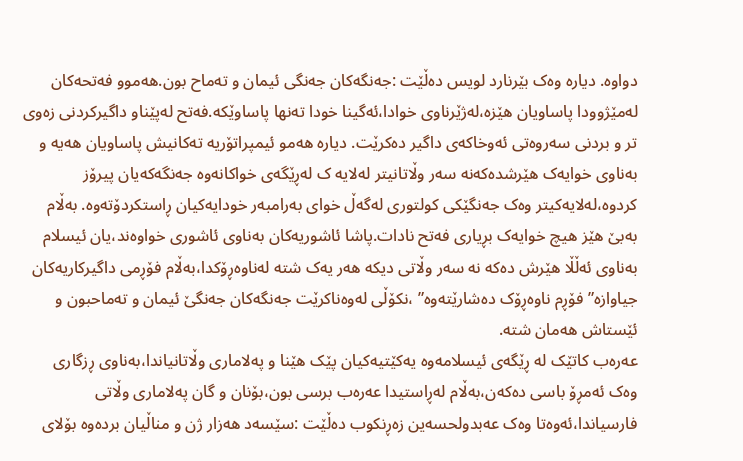دواوە. دیارە وەک بێرنارد لویس دەڵێت :جەنگەکان جەنگی ئیمان و تەماح بون.هەموو فەتحەکان لەمێژوودا پاساویان هێزە،لەژێرناوی خوادا،ئەگینا خودا تەنها پاساوێکە.فەتح لەپێناو داگیرکردنی زەوی تر و بردنی سەروەتی ئەوخاکەی داگیر دەکرێت. دیارە هەمو ئیمپراتۆریە تەکانیش پاساویان هەیە و بەناوی خوایەک هێرشدەکەنە سەر وڵاتانیتر لەلایە ک لەڕێگەی خواکانەوە جەنگەکەیان پیرۆز کردوە،لەلایەکیتر وەک جەنگێکی کولتوری لەگەڵ خوای بەرامبەر خودایەکیان ڕاستکردۆتەوە. بەڵام بەبێ هێز هیچ خوایەک بڕیاری فەتح نادات.پاشا ئاشوریەکان بەناوی ئاشوری خواوەند،یان ئیسلام بەناوی ئەڵڵا هێرش دەکە نە سەر وڵاتی دیکە هەر یەک شتە لەناوەڕۆکدا،بەڵام فۆڕمی داگیرکاریەکان جیاوازە”فۆڕم ناوەڕۆک دەشارێتەوە” ،نکۆڵی لەوەناکرێت جەنگەکان جەنگێ ئیمان و تەماحبون و ئێستاش هەمان شتە.
عەرەب کاتێک لە ڕێگەی ئیسلامەوە یەکێتیەکیان پێک هێنا و پەلاماری وڵاتانیاندا،بەناوی ڕزگاری وەک ئەمڕۆ باسی دەکەن،بەڵام لەڕاستیدا عەرەب برسی بون،بۆنان و گان پەلاماری وڵاتی فارسیاندا،ئەوەتا وەک عەبدولحسەین زەڕنکوب دەڵێت :سێسەد هەزار ژن و مناڵیان بردەوە بۆلای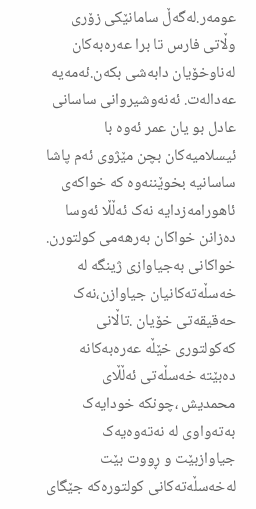عومەر.لەگەڵ سامانێکی زۆری وڵاتی فارس تا برا عەرەبەکان لەناوخۆیان دابەشی بکەن.ئەمەیە عەدالەت. ئەنەوشیروانی ساسانی عادل بو یان عمر ئەوە با ئیسلامیەکان بچن مێژوی ئەم پاشا ساسانیە بخوێننەوە کە خواکەی ئاهورامەزدایە نەک ئەڵڵا ئەوسا دەزانن خواکان بەرهەمی کولتورن. خواکانی بەجیاوازی ژینگە لە خەسڵەتەکانیان جیاوازن،نەک حەقیقەتی خۆیان .تاڵانی کەکولتوری خێڵە عەرەبەکانە دەبێتە خەسڵەتی ئەڵڵای محمدیش ،چونکە خودایەک بەتەواوی لە نەتەوەیەک جیاوازبێت و ڕووت بێت لەخەسڵەتەکانی کولتورەکە جێگای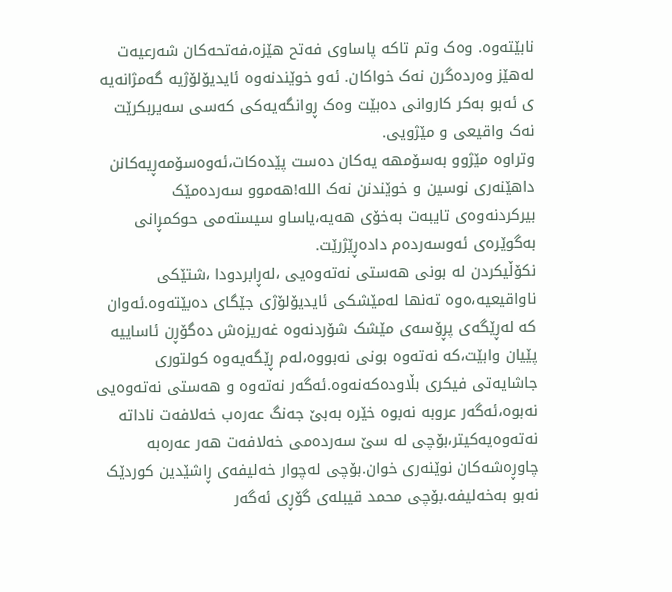نابێتەوە. وەک وتم تاکە پاساوی فەتح هێزە،فەتحەکان شەرعیەت لەهێز وەردەگرن نەک خواکان. ئەو خوێندنەوە ئایدیۆلۆژیە گەمژانەیە ی ئەبو بەکر کاروانی دەبێت وەک ڕوانگەیەکی کەسی سەیربکرێت نەک واقیعی و مێژویی.
وتراوە مێژوو بەسۆمهە یەکان دەست پێدەکات،ئەوەسۆمەڕیەکانن داهێنەری نوسین و خوێندنن نەک اللە!هەموو سەردەمێک بیرکردنەوەی تایبەت بەخۆی هەیە،یاساو سیستەمی حوکمڕانی بەگوێرەی ئەوسەردەم دادەڕێژرێت.
نکۆڵیکردن لە بونی هەستی نەتەوەیی ،لەڕابردودا ،شتێکی ناواقیعیە،ەوە تەنها لەمێشکی ئایدیۆلۆژی جێگای دەبێتەوە.ئەوان کە لەڕێگەی پڕۆسەی مێشک شۆردنەوە غەریزەش دەگۆڕن ئاساییه پێیان وابێت،کە نەتەوە بونی نەبووە،لەم ڕێگەیەوە کولتوری جاشایەتی فیکری بڵاودەکەنەوە.ئەگەر نەتەوە و هەستی نەتەوەیی نەبوە،ئەگەر عروبە نەبوە خێرە بەبێ جەنگ عەرەب خەلافەت ناداتە نەتەوەیەکیتر،بۆچی لە سێ سەردەمی خەلافەت هەر عەرەبە چاوڕەشەکان نوێنەری خوان.بۆچی لەچوار خەلیفەی ڕاشێدین کوردێک نەبو بەخەلیفە.بۆچی محمد قیبلەی گۆڕی ئەگەر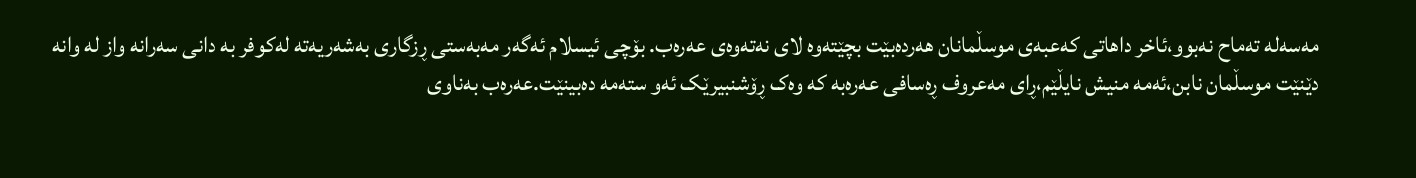مەسەلە تەماح نەبوو،ئاخر داهاتی کەعبەی موسڵمانان هەردەبێت بچێتەوە لای نەتەوەی عەرەب. بۆچی ئیسلام ئەگەر مەبەستی ڕزگاری بەشەریەتە لەکوفر بە دانی سەرانە واز لە وانە دێنێت موسڵمان نابن،ئەمە منیش نایڵێم،ڕای مەعروف ڕەسافی عەرەبە کە وەک ڕۆشنبیرێک ئەو ستەمە دەبینێت.عەرەب بەناوی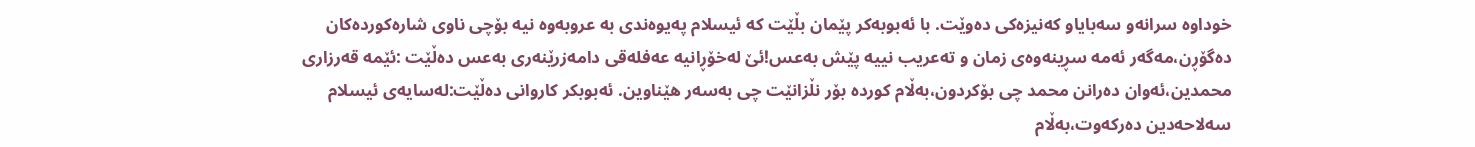خوداوە سرانەو سەبایاو کەنیزەکی دەوێت. با ئەبوبەکر پێمان بڵێت کە ئیسلام پەیوەندی بە عروبەوە نیە بۆچی ناوی شارەکوردەکان دەگۆڕن،مەگەر ئەمە سڕینەوەی زمان و تەعریب نییە پێش بەعس!ئێ لەخۆڕانیە عەفلەقی دامەزرێنەری بەعس دەڵێت :ئێمە قەرزاری محمدین،ئەوان دەرانن محمد چی بۆکردون،بەڵام کوردە بۆر نڵزانێت چی بەسەر هێناوین. ئەبوبکر کاروانی دەڵێت:لەسایەی ئیسلام سەلاحەدین دەرکەوت،بەڵام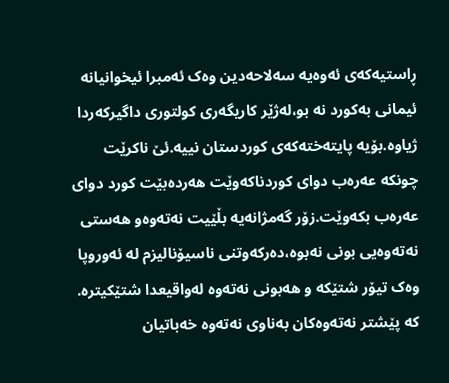ڕاستیەکەی ئەوەیە سەلاحەدین وەک ئەمبرا ئیخوانیانە ئیمانی بەکورد نه بو،لەژێر کاریگەری کولتوری داگیرکەردا ژیاوە.بۆیە پایتەختەکەی کوردستان نییە.ئێ ناکرێت چونکە عەرەب دوای کوردناکەوێت هەردەبێت کورد دوای عەرەب بکەوێت.زۆر گەمژانەیە بڵێیت نەتەوەو هەستی نەتەوەیی بونی نەبوە،دەرکەوتنی ناسیۆنالیزم لە ئەوروپا وەک تیۆر شتێکە و هەبونی نەتەوە لەواقیعدا شتێکیترە. کە پێشتر نەتەوەکان بەناوی نەتەوە خەباتیان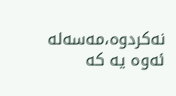نەکردوە،مەسەلە ئەوە یە کە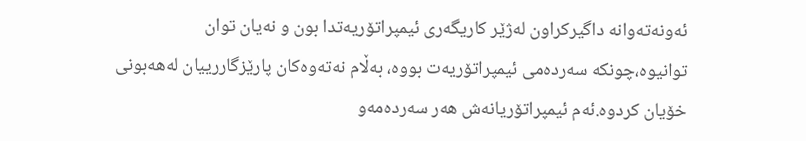ئەونەتەوانە داگیرکراون لەژێر کاریگەری ئیمپراتۆریەتدا بون و نەیان توان
توانیوە،چونکە سەردەمی ئیمپراتۆریەت بووە، بەڵام نەتەوەکان پارێزگاررییان لەهەبونی خۆیان کردوە.ئەم ئیمپراتۆریانەش هەر سەردەمەو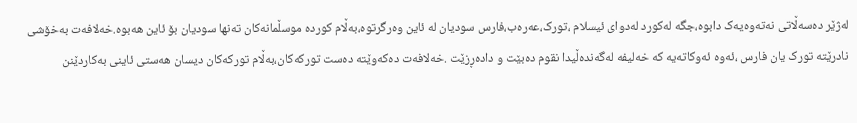لەژێر دەسەڵاتی نەتەوەیەک دابوە،جگە لەکورد لەدوای ئیسلام ،تورک،عەرەب،فارس سودیان لە ئاین وەرگرتوە،بەڵام کوردە موسڵمانەکان تەنها سودیان بۆ ئاین هەبوە.خەلافەت بەخۆشی نادرێتە تورک یان فارس ،ئەوە ئەوکاتەیە کە خەلیفە لەگەندەڵیدا نقوم دەبێت و دادەڕزێت .خەلافەت دەکەوێتە دەست تورکەکان،بەڵام تورکەکان دیسان هەستی ئاینی بەکاردێنن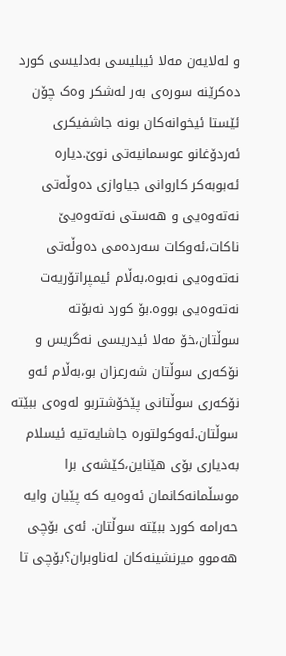و لەلایەن مەلا ئیبلیسی بەدلیسی کورد دەکرێنە سورەی بەر لەشکر وەک چۆن ئێستا ئیخوانەکان بونە جاشفیکری ئەردۆغانو عوسمانیەتی نوێ.دیارە ئەبوبەکر کاروانی جیاوازی دەوڵەتی نەتەوەیی و هەستی نەتەوەیێ ناکات،ئەوکات سەردەمی دەوڵەتی نەتەوەیی نەبوە،بەڵام ئیمپراتۆریەت نەتەوەیی بووە.بۆ کورد نەبۆتە سوڵتان،خۆ مەلا ئیدریسی نەگریس و نۆکەری سوڵتان شەرعزان بو،بەڵام ئەو نۆکەری سوڵتانی پێخۆشتربو لەوەی ببێتە سوڵتان.ئەوکولتورە جاشایەتیە ئیسلام بەدیاری بۆی هێناین،کێشەی برا موسڵمانەکانمان ئەوەیە کە پێیان وایە حەرامە کورد ببێتە سوڵتان. ئەی بۆچی هەموو میرنشینەکان لەناوبران؟بۆچی تا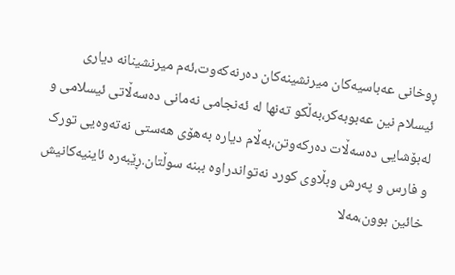ڕوخانی عەباسیەکان میرنشینەکان دەرنەکەوت،ئەم میرنشینانە دیاری ئیسلام نین عەبوبەکر،بەڵکو تەنها لە ئەنجامی نەمانی دەسەڵاتی ئیسلامی و لەبۆشایی دەسەڵات دەرکەوتن،بەڵام دیارە بەهۆی هەستی نەتەوەیی تورک و فارس و پەرش وبڵاوی کورد نەتواندراوە ببنە سوڵتان.ڕێبەرە ئاینیەکانیش خائین بوون،مەلا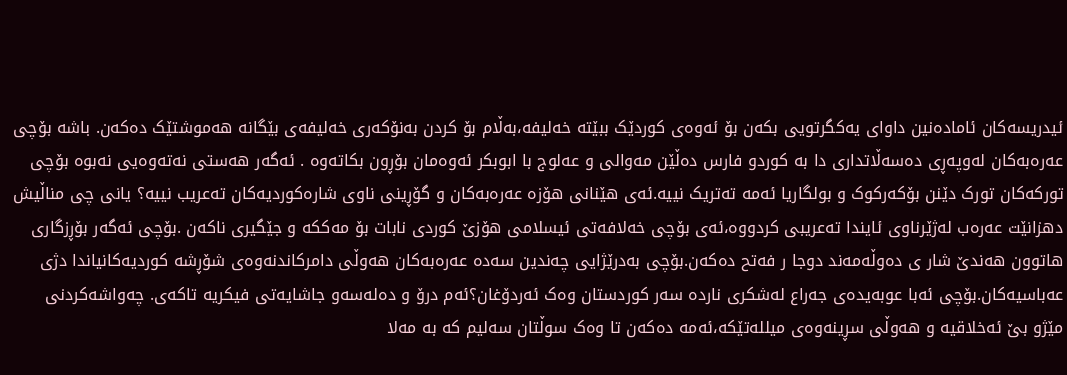ئیدریسەکان ئامادەنین داوای یەکگرتویی بکەن بۆ ئەوەی کوردێک ببێتە خەلیفە،بەڵام بۆ کردن بەنۆکەری خەلیفەی بێگانە هەموشتێک دەکەن. باشە بۆچی عەرەبەکان لەوپەڕی دەسەڵاتداری دا بە کوردو فارس دەڵێن مەوالی و عەلوج با ابوبکر ئەوەمان بۆڕون بکاتەوە . ئەگەر هەستی نەتەوەیی نەبوە بۆچی تورکەکان تورک دێنن بۆکەرکوک و بولگاریا ئەمە تەتریک نییە.ئەی هێنانی هۆزە عەرەبەکان و گۆڕینی ناوی شارەکوردیەکان تەعریب نییە؟ یانی چی مناڵیش دهزانێت عەرەب لەژێرناوی ئایندا تەعریبی کردووە،ئەی بۆچی خەلافەتی ئیسلامی هۆزێ کوردی نابات بۆ مەککە و جێگیری ناکەن .بۆچی ئەگەر بۆڕزگاری هاتوون هەندێ شار ی دەوڵەمەند دوجا ر فەتح دەکەن.بۆچی بەدرێژایی چەندین سەدە عەرەبەکان هەوڵی دامرکاندنەوەی شۆڕشە کوردیەکانیاندا دژی عەباسیەکان.بۆچی ئەبا عوبەیدەی جەراع لەشکری ناردە سەر کوردستان وەک ئەردۆغان؟ئەم درۆ و دەلەسەو جاشایەتی فیکریە تاکەی. چەواشەکردنی مێژو بێ ئەخلاقیە و هەوڵی سڕینەوەی میللەتێکە،ئەمە دەکەن تا وەک سوڵتان سەلیم کە بە مەلا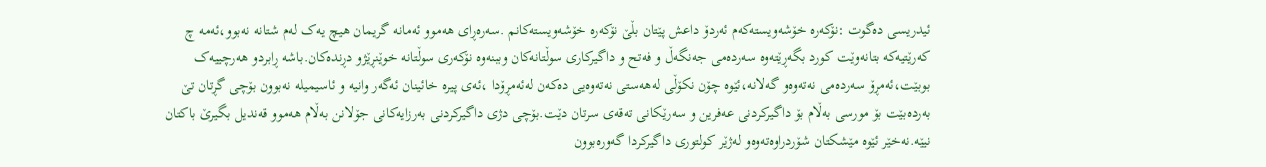ئیدریسی دەگوت :نۆکەرە خۆشەویستەکەم ئەردۆ داعش پێتان بڵێ نۆکەرە خۆشەویستەکانم .سەرەڕای هەموو ئەمانە گریمان هیچ یەک لەم شتانە نەبوو،ئەمە چ کەرێتیەکە بتانەوێت کورد بگەڕێتەوە سەردەمی جەنگەڵ و فەتح و داگیرکاری سوڵتانەکان وببنەوە نۆکەری سوڵتانە خوێنڕێژو دڕندەکان.باشە ڕابردو هەرچییەک بوبێت،ئەمڕۆ سەردەمی نەتەوەو گەلانە،ئێوە چۆن نکۆڵی لەهەستی نەتەوەیی دەکەن لەئەمڕۆدا ،ئەی پیرە خائینان ئەگەر وانیە و ئاسیمیلە نەبوون بۆچی گڕتان تێ بەردەبێت بۆ مورسی بەڵام بۆ داگیرکردنی عەفرین و سەرێکانی تەقەی سرتان دێت.بۆچی دژی داگیرکردنی بەرزایەکانی جۆلانن بەڵام هەموو قەندیل بگیرێ باکتان نیێە.نەخێر ئێوە مێشکتان شۆردراوەتەوەو لەژێر کولتوری داگیرکردا گەورەبوون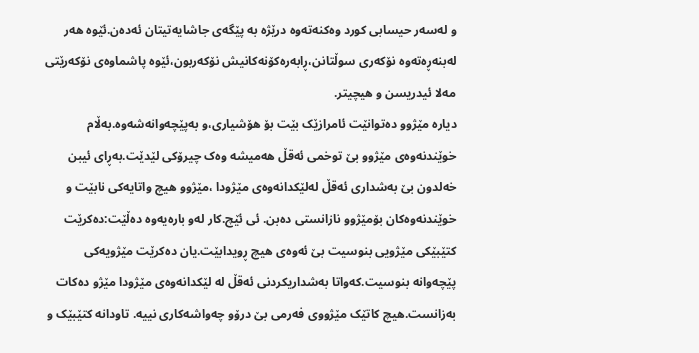و لەسەر حیسابی کورد وەکنەتەوە درێژه بە پێگەی جاشایەتیتان ئەدەن.ئێوە هەر لەبنەڕەتەوە نۆکەری سوڵتانن،ڕابەرەکۆنەکانیش نۆکەربون،ئێوە پاشماوەی نۆکەرێتی مەلا ئیدریسن و هیچیتر.
دیارە مێژوو دەتوانێت ئامرازێک بێت بۆ هۆشیاری،و بەپێچەوانەشەوە.بەڵام خوێندنەوەی مێژوو بێ توخمی ئەقڵ هەمیشە وەک چیرۆکی لێدێت.بەڕای ئیبن خەلدون بێ بەشداری ئەقڵ لەلێکدانەوەی مێژودا ،مێژوو هیچ واتایەکی نابێت و خوێندنەوەکان بۆمێژوو نازانستی دەبن. ئی ئێچ.کار لەو بارەیەوە دەڵێت:دەکرێت کتێبێکی مێژویی بنوسیت بێ ئەوەی هیچ ڕویدابێت.یان دەکرێت مێژویەکی پێچەوانە بنوسیت.کەواتا بەشداریکردنی ئەقڵ لە لێکدانەوەی مێژودا مێژو دەکات بەزانست.هیچ کاتێک مێژووی فەرمی بێ درۆو چەواشەکاری نییە. تاودانە کتێبێک و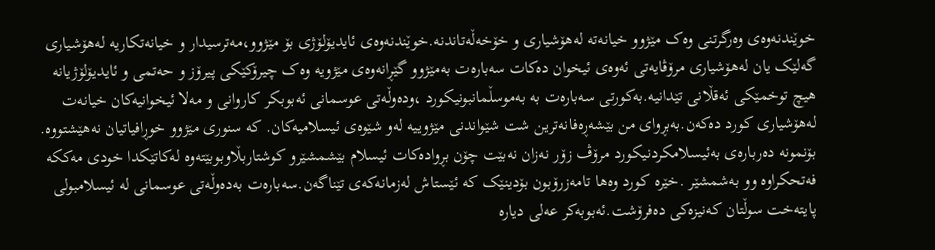خوێندنەوەی وەرگرتنی وەک مێژوو خیانەتە لەهۆشیاری و خۆخەڵەتاندنە.خوێندنەوەی ئایدیۆلۆژی بۆ مێژوو،مەترسیدار و خیانەتکاریە لەهۆشیاری گەلێک یان لەهۆشیاری مرۆڤایەتی ئەوەی ئیخوان دەکات سەبارەت بەمێژوو گێڕانەوەی مێژویە وەک چیرۆکێکی پیرۆز و حەتمی و ئایدیۆلۆژیانە هیچ توخمێکی ئەقڵانی تێدانیە.بەکورتی سەبارەت بە بەموسڵمانبونیکورد ،ودەوڵەتی عوسمانی ئەبوبکر کاروانی و مەلا ئیخوانیەکان خیانەت لەهۆشیاری کورد دەکەن.بەبڕوای من بێشەڕەفانەترین شت شێواندنی مێژوییە لەو شێوەی ئیسلامیەکان. کە سنوری مێژوو خوڕافیاتیان نەهێشتووە. بۆنمونە دەربارەی بەئیسلامکردنیکورد مرۆڤ زۆر نەزان نەبێت چۆن بڕوادەکات ئیسلام بێشمشێرو کوشتاربڵاوبوبێتەوە لەکاتێکدا خودی مەککە فەتحکراوە وو بەشمشێر .خێرە کورد وەها تامەزرۆبون بۆدینێک کە ئێستاش لەزمانەکەی تێناگەن.سەبارەت بەدەوڵەتی عوسمانی لە ئیسلامبولی پایتەخت سوڵتان کەنیزەکی دەفرۆشت.ئەبوبەکر عەلی دیارە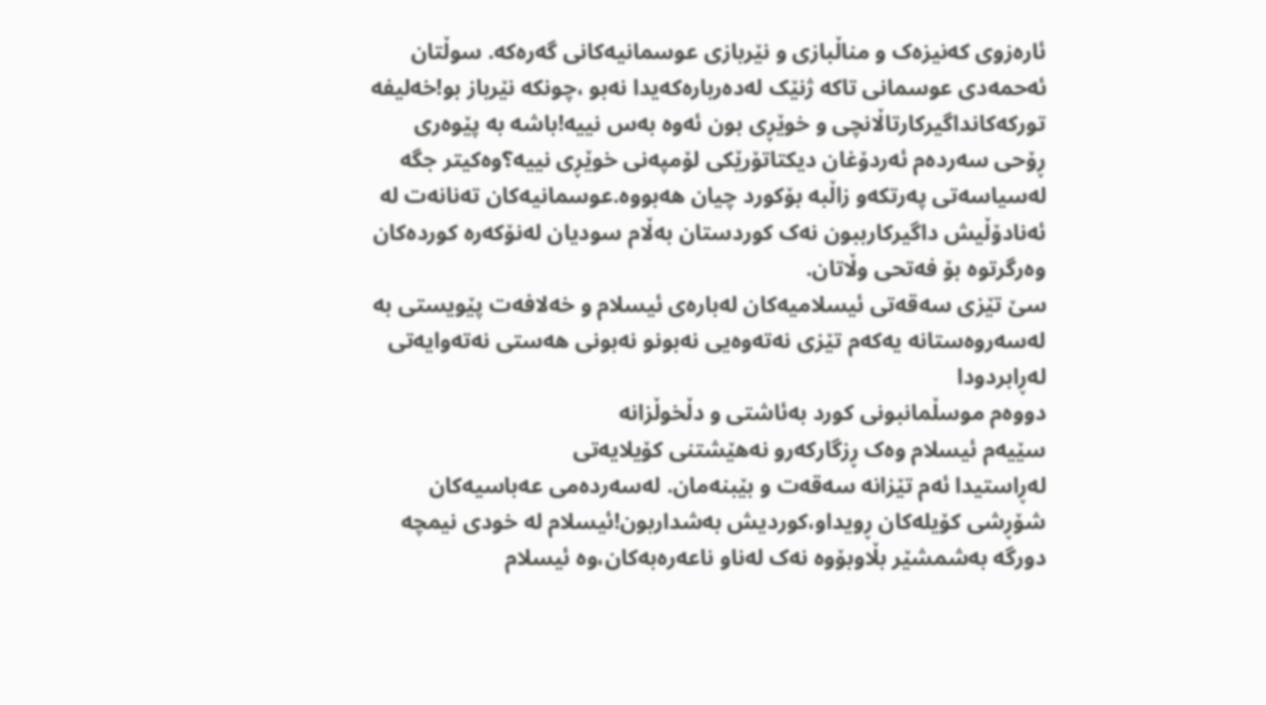ئارەزوی کەنیزەک و مناڵبازی و نێربازی عوسمانیەکانی گەرەکە. سوڵتان ئەحمەدی عوسمانی تاکە ژنێک لەدەربارەکەیدا نەبو ،چونکە نێرباز بو!خەلیفە تورکەکانداگیرکارتاڵانچی و خوێڕی بون ئەوە بەس نییە!باشە بە پێوەری ڕۆحی سەردەم ئەردۆغان دیکتاتۆرێکی لۆمپەنی خوێڕی نییە؟وەکیتر جگە لەسیاسەتی پەرتکەو زاڵبە بۆکورد چیان هەبووە.عوسمانیەکان تەنانەت لە ئەنادۆڵیش داگیرکارببون نەک کوردستان بەڵام سودیان لەنۆکەرە کوردەکان وەرگرتوە بۆ فەتحی وڵاتان.
سێ تێزی سەقەتی ئیسلامیەکان لەبارەی ئیسلام و خەلافەت پێویستی بە لەسەروەستانە یەکەم تێزی نەتەوەیی نەبونو نەبونی هەستی نەتەوایەتی لەڕابردودا
دووەم موسڵمانبونی کورد بەئاشتی و دڵخوڵزانە
سێیەم ئیسلام وەک ڕزگارکەرو نەهێشتنی کۆیلایەتی
لەڕاستیدا ئەم تێزانە سەقەت و بێبنەمان. لەسەردەمی عەباسیەکان شۆڕشی کۆیلەکان ڕویداو،کوردیش بەشداربون!ئیسلام لە خودی نیمچە دورگە بەشمشێر بڵاوبۆوە نەک لەناو ناعەرەبەکان،وە ئیسلام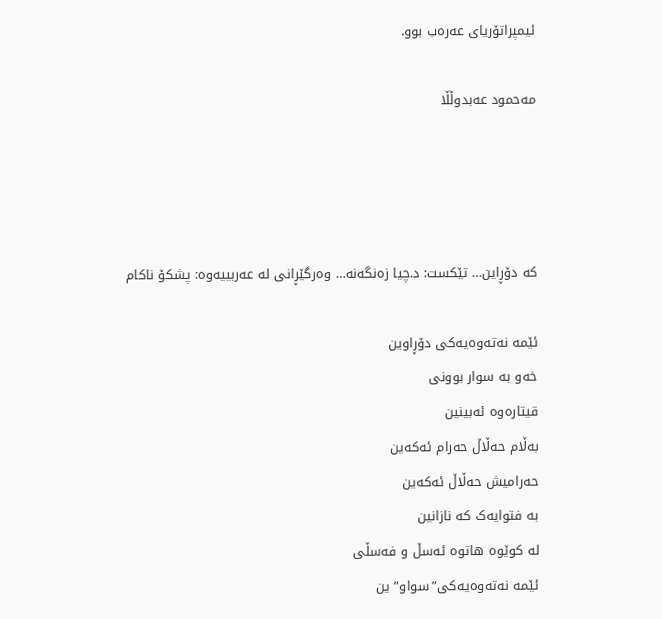ئیمپراتۆریای عەرەب بوو.

مەحمود عەبدوڵڵا




کە دۆڕاین… تێکست: د.چیا زەنگەنە… وەرگێڕانی لە عەربییەوە: پشکۆ ناکام

ئێمە نەتەوەیەکی دۆڕاوین
خەو بە سوار بوونی
قیتارەوە ئەبینین
بەڵام حەڵاڵ حەرام ئەکەین
حەرامیش حەڵاڵ ئەکەین
بە فتوایەک کە نازانین
لە کوێوە هاتوە ئەسڵ و فەسڵی
ئێمە نەتەوەیەکی”سواو” ین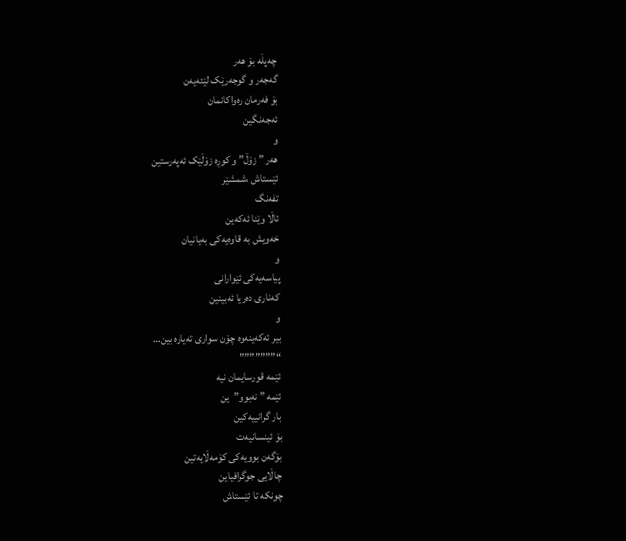چەپڵە بۆ هەر
گەجەر و گوجەرێک لێئەیەن
بۆ فەرمان رەواکانمان
ئەجەنگین
و
هەر ” زۆڵ” و کوڕە زۆڵێک ئەپەرستین
ئێستاش ،شمشێر
تفەنگ
ئاڵا وێنا ئەکەین
خەویش بە قاوەیەکی بەیانیان
و
پیاسەیەکی ئێوارانی
كەناری دەریا ئەبینین
و
بیر ئەکەینەوە چۆن سواری تەیارە بین…
“”””””””
ئێمە قورسایمان نیە
ئێمە ” نەبوو”ین
بار گرانییەکین
بۆ ئینسانیەت
بۆگەن بوویەکی کۆمەڵایەتین
چاڵایی جوگرافیاین
چونکە تا ئێستاش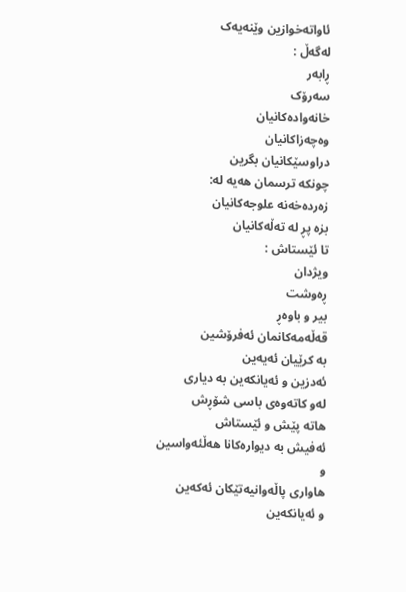ئاواتەخوازین وێنەیەک
لەگەڵ :
ڕابەر
سەرۆک
خانەوادەکانیان
وەچەزاکانیان
دراوسێکانیان بگرین
چونکە ترسمان هەیە لە:
زەردەخەنە علوجەکانیان
بزە پڕ لە تەڵەکانیان
تا ئێستاش :
ویژدان
ڕەوشت
بیر و باوەڕ
قەڵەمەکانمان ئەفرۆشین
بە کرێیان ئەیەین
ئەدزین و ئەیانکەین بە دیاری
لەو کاتەوەی باسی شۆڕش
هاتە پێش و ئێستاش
ئەفیش بە دیوارەکانا هەڵئەواسین
و
هاواری پاڵەوانیەتێکان ئەکەین
و ئەیانکەین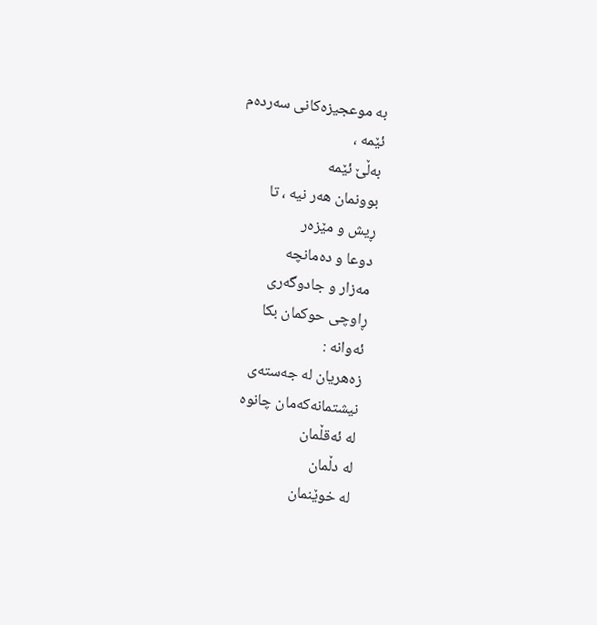بە موعجیزەکانی سەردەم
ئێمە ،
بەڵێ ئێمە
بوونمان هەر نیە ، تا
ڕیش و مێزەر
دوعا و دەمانچە
مەزار و جادوگەری
ڕاوچی حوکمان بکا
ئەوانە :
زەهریان لە جەستەی
نیشتمانەکەمان چانوە
لە ئەقڵمان
لە دڵمان
لە خوێنمان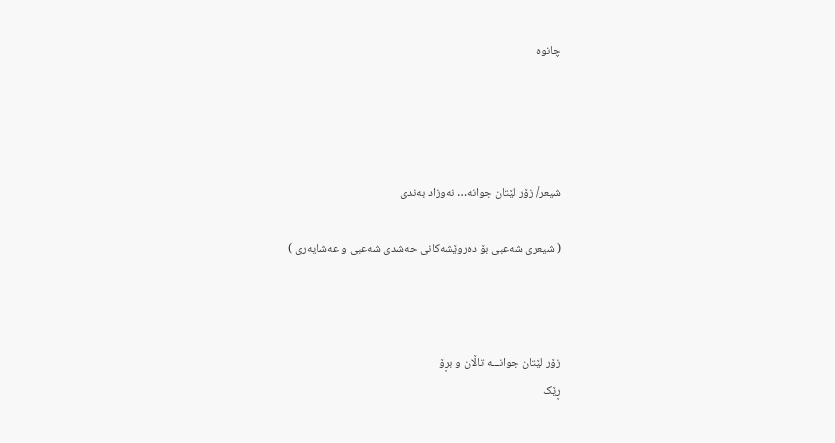چانوە




شیعر/ زۆر لێتان جوانە… نەوزاد بەندی

( شیعری شەعبی بۆ دەروێشەکانی حەشدی شەعبی و عەشایەری )



زۆر لێتان جوانـــە تاڵان و بڕۆ
ڕێک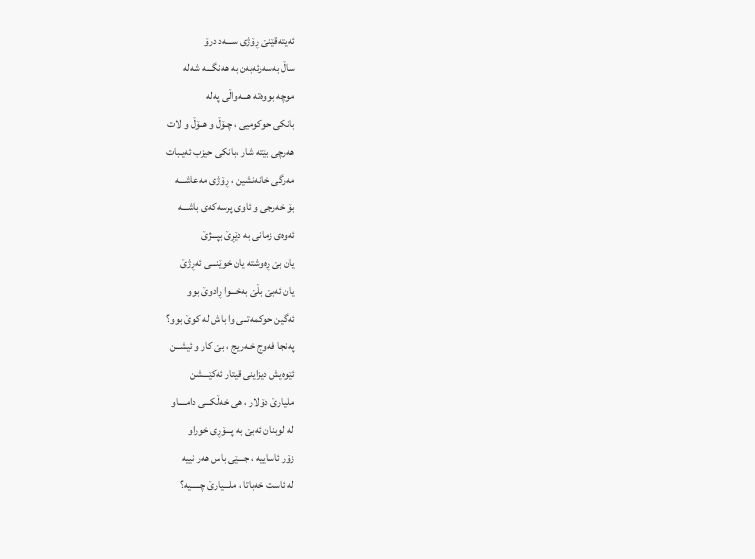ئەیتەقێنێ ڕۆژی ســـەد درۆ
ساڵ بەسەرئەبەن بە هەنگـــە شەلە
موچە بووەتە هـــەواڵی پەله
بانکی حوکومیی ، چـۆڵ و هــۆڵ و لات
هەرچی بێتە شار ،بانکی حیزب ئەیـبات
مەرگی خانەنشین ، ڕۆژی مەعاشـــە
بۆ خەرجی و ئاوی پرسەکەی باشـــە
ئەوەی زمانی بە دێڕێ بپـــژێ
یان بێ ڕەوشتە یان خوێنـــی ئەڕژێ
یان ئەبێ بڵێ بەخـــوا ڕادوێ بوو
ئەگین حوکمەتــی وا باش له کوێ بوو؟
پەنجا فەوج خـەریج ، بێ کار و ئیشــن
ئێوەیش دیزاینی قیتار ئەکێـــشن
ملیارێ دۆلار ، هی خەڵکـــی دامــــاو
لە لوبنان ئەبێ بە پـــۆڕی خوراو
زۆر ئاساییە ، جـــێی باس هەر نییە
لە ئاست خەباتا ، ملـــیارێ چـــــیە؟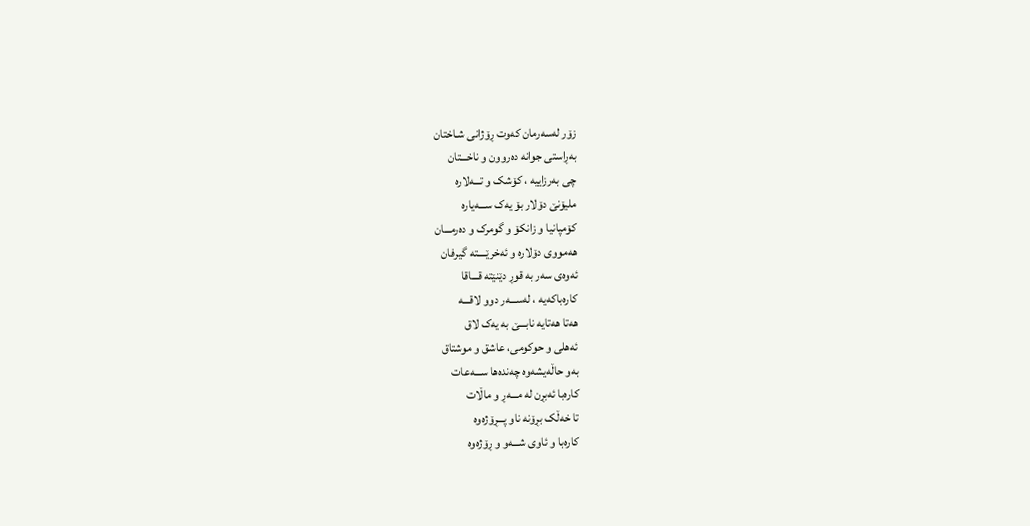زۆر لەسەرمان کەوت ڕۆژانی شـاختان
بەڕاستی جوانە دەروون و ناخـــتان
چی بەرزاییە ، کۆشک و تـــەلارە
ملیۆنێ دۆلار‌ بۆ یەک ســـەیارە
کۆمپانیا و زانکۆ و گومرک و دەرمـــان
هەمووی دۆلارە و ئەخرێــــتە گیرفان
ئەوەی سەر بە قوڕ دێنێتە قـــاقا
کارەباکەیە ، لەســـەر دوو لاقـــە
هەتا هەتایە نابـــێ بە یەک لاق
ئەهلی و حوکومی، عاشق و موشتاق
بەو حاڵەیشەوە چەندەها ســـەعات
کارەبا ئەبڕن لە مـــەڕ و ماڵات
تا خەڵک بڕۆنە ناو پـــڕۆژەوە
کارەبا و ئاوی شـــەو و ڕۆژەوە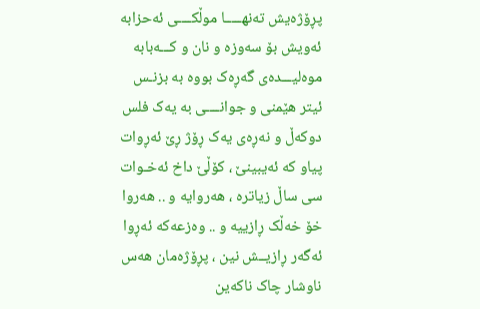پڕۆژەیش تەنهـــــا موڵکــــی ئەحزابە
ئەویش بۆ سەوزه و نان و کـــەبابە
موەلیـــدەی‌ گەڕەک بووە بە بزنـس‌
ئیتر هێمنی و جوانــــی بە یەک فلس
دوکەڵ و نەڕەی یەک ڕۆژ ڕێ ئەڕوات
پیاو کە ئەیبینێ ، کۆڵێ داخ ئەخـوات
سی ساڵ زیاترە ، هەروایە و .. هەروا
خۆ خەڵک ڕازییە و .. وەزعەکە ئەڕوا
ئەگەر ڕازیــش‌ نین ، پڕۆژەمان هەس
ناوشار چاک ناکەین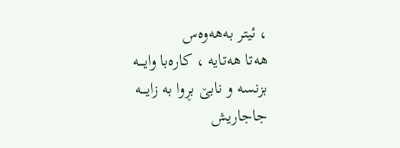، ئیتر بەهەوەس
هەتا هەتایە ، کارەبا وایـــە
بزنسە و نابێ بڕوا بە زایـــە
جاجاریش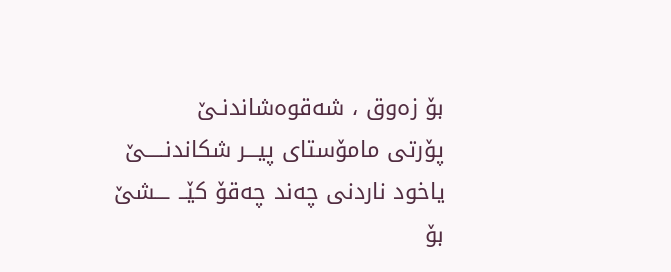بۆ زەوق ، شەقوەشاندنـێ
پۆرتی مامۆستای پیـــر شکاندنـــــێ
یاخود ناردنی‌ چەند چەقۆ کێــ ـــشێ
بۆ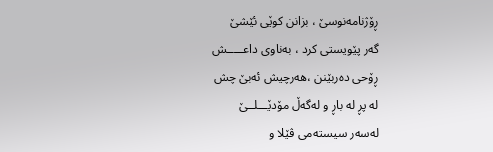ڕۆژنامەنوسێ ، بزانن کوێی ئێشێ
گەر پێویستی کرد ، بەناوی داعـــــش
ڕۆحی دەربێنن ،هەرچیش ئەبێ چش
لە پڕ لە باڕ و لەگەڵ مۆدێـــلــێ
لەسەر سیستەمی ڤێلا و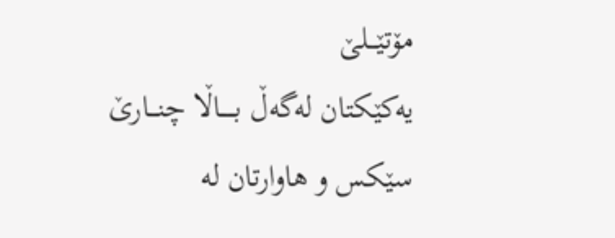مۆتێـــلێ
یەکێکتان لەگەڵ بـــــاڵا چنـــارێ
سێکس و هاوارتان لە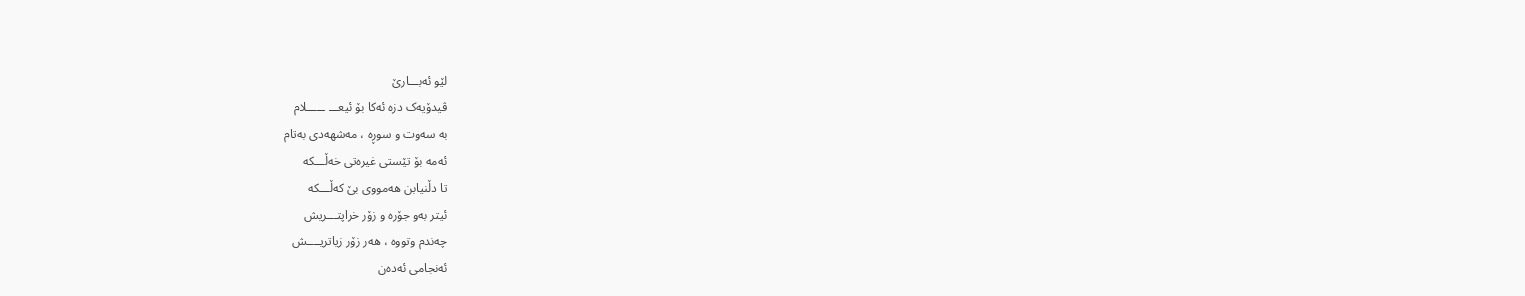لێو ئەبـــارێ
ڤیدۆیەک دزە ئەکا بۆ ئیعـــ ـــــلام
بە سەوت و سوڕە ، مەشهەدی بەتام
ئەمە بۆ تێستی غیرەتی خەڵـــکە
تا دڵنیابن هەمووی بێ کەڵـــکە
ئیتر بەو جۆرە و زۆر‌ خراپتـــریش
چەندم وتووە ، هەر زۆر زیاتریــــش
ئەنجامی ئەدەن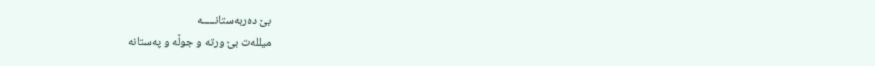بێ دەربەستانـــــە
میللەت بێ ورتە و جوڵە و پەستانە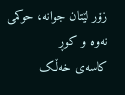زۆر لێتان جوانە، حوکمی نەوە و کوڕ
کاسەی خەڵک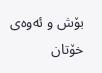بۆش و ئەوەی خۆتان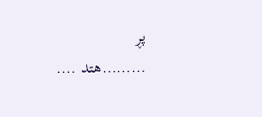پڕ
………هتد ….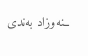ــنەوزاد بەندی